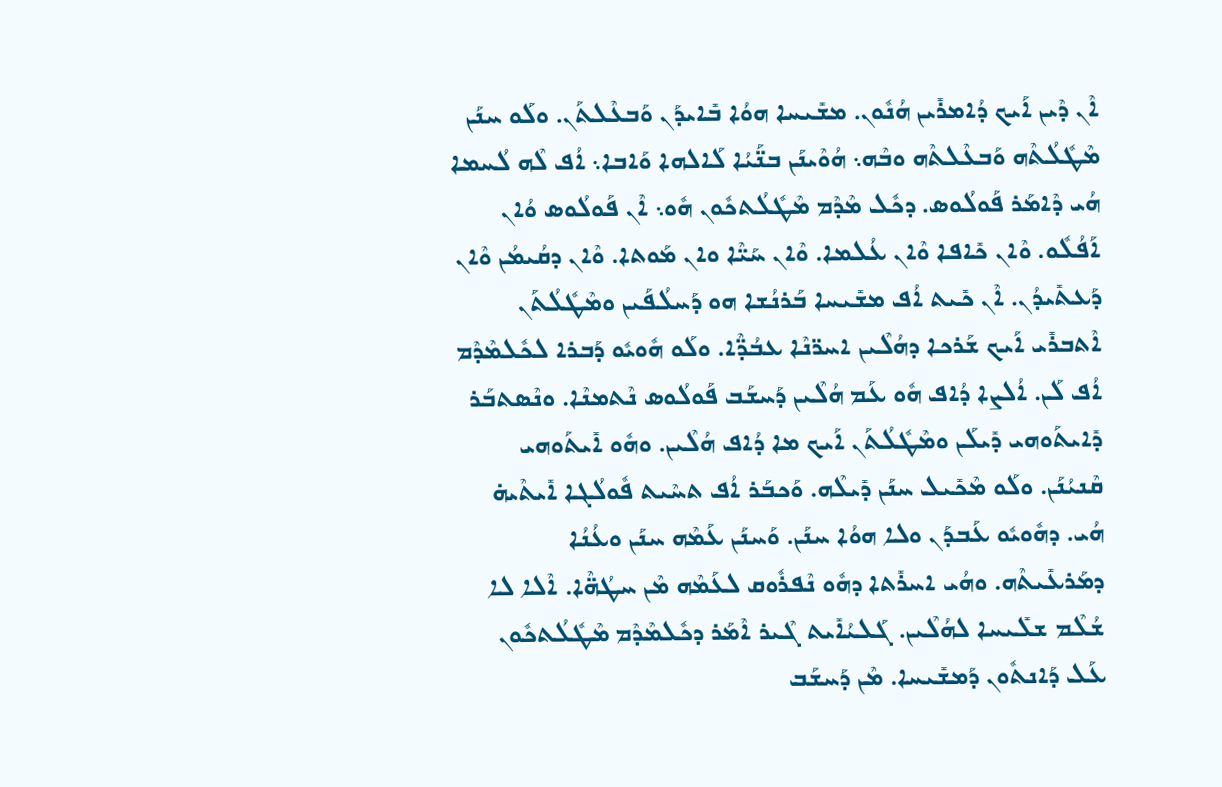ܐܶܢ ܕܶܝܢ ܐܰܝܟ ܕܳܐܡܪܺܝܢ ܗܳܢܽܘܢ. ܡܫܺܝܚܐ ܗܘܳܐ ܒܺܐܝܕܰܢ ܘܰܒܥܶܠܬܰܢ. ܘܠܰܘ ܚܢܰܢ ܡܶܛܽܠܳܬܶܗ ܘܰܒܥܶܠܬܶܗ ܘܒܶܗ܆ ܗܳܘܶܝܢܰܢ ܒܢ̈ܰܝܳܐ ܠܰܐܠܗܐ ܘܰܐܒܐ܆ ܐܳܦ ܠܶܗ ܠܳܚܡܐ ܗܳܝ ܕܶܐܡܰܪ ܦܰܘܠܳܘܣ. ܕܟܽܠ ܡܶܕܶܡ ܡܶܛܽܠܳܬܟܽܘܢ ܗܽܘ܆ ܐܶܢ ܦܰܘܠܳܘܣ ܘܳܐܢ ܐܰܦܳܠܽܘ. ܘܶܐܢ ܟܺܐܦܐ ܘܶܐܢ ܥܳܠܡܐ. ܘܶܐܢ ܚܰܝ̈ܶܐ ܘܐܢ ܡܰܘܬܐ. ܘܶܐܢ ܕܩܳܝܡܳܢ ܘܶܐܢ ܕܰܥܬܺܝܕܳܢ. ܐܶܢ ܟܺܝܬ ܐܳܦ ܡܫܺܝܚܐ ܒܰܪܢܳܫܐ ܗܘ ܕܰܚܠܳܦܰܝܢ ܘܡܶܛܽܠܳܬܰܢ ܐܶܬܒܪܺܝ ܐܰܝܟ ܫܰܪܟܐ ܕܗܳܠܶܝܢ ܐܚܪ̈ܢܶܐ ܥܒܳܕ̈ܶܐ. ܘܠܰܘ ܗܽܘܝܽܘ ܕܰܒܪܐ ܠܟܽܠܡܶܕܶܡ ܐܳܦ ܠܰܢ. ܐܳܠܨܐ ܕܳܐܦ ܗܽܘ ܥܰܡ ܗܳܠܶܝܢ ܕܰܚܫܰܒ ܦܰܘܠܳܘܣ ܢܶܬܡܢܶܐ. ܘܢܶܣܬܒܰܪ ܕܺܐܝܬܰܘܗܝ ܕܺܝܠܰܢ ܘܡܶܛܽܠܳܬܰܢ ܐܰܝܟ ܡܐ ܕܳܐܦ ܗܳܠܶܝܢ. ܘܗܽܘ ܐܺܝܬܰܘܗܝ ܩܶܢܝܳܢܰܢ. ܘܠܰܘ ܡܶܟܺܝܠ ܚܢܰܢ ܕܺܝܠܶܗ. ܘܰܟܒܰܪ ܐܳܦ ܬܚܶܝܬ ܦܽܘܠܳܓܐ ܐܺܝܬܶܝܗ̇ ܗܳܝ. ܕܗܽܘܝܽܘ ܥܰܒܕܰܢ ܘܠܐ ܗܘܳܐ ܚܢܰܢ. ܘܰܚܢܰܢ ܥܰܡܶܗ ܚܢܰܢ ܘܥܳܢܳܐ ܕܡܰܪܥܺܝܬܶܗ. ܘܗܳܝ ܐܚܪܺܬܐ ܕܗܽܘ ܢܶܦܪܽܘܩ ܠܥܰܡܶܗ ܡܶܢ ܚܛܳܗ̈ܶܐ. ܐܶܠܐ ܠܐ ܫܳܠܶܡ ܫܠܺܝܚܐ ܠܗܳܠܶܝܢ. ܓܰܠܝܳܐܺܝܬ ܓܶܝܪ ܐܶܡܰܪ ܕܟܽܠܡܶܕܶܡ ܡܶܛܽܠܳܬܟܽܘܢ ܥܰܠ ܕܰܐܢܬܽܘܢ ܕܰܡܫܺܝܚܐ. ܡܶܢ ܕܰܚܫܰܒ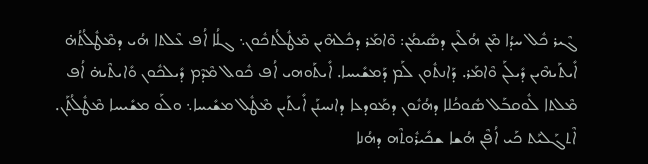ܓܶܝܪ ܟܽܠ ܚܕܳܐ ܡܶܢ ܗܳܠܶܝܢ ܕܣܺܝܡܳܢ: ܘܶܐܡܰܪ ܕܟܽܠܗܶܝܢ ܡܶܛܽܠܳܬܟܽܘܢ܆ ܓܠܳܐ ܐܳܦ ܥܶܠܬܐ ܗܳܝ ܕܡܶܛܽܠܳܬܳܗ̇ ܐܺܝܬܰܝܗܶܝܢ ܕܺܝܠܰܢ ܘܶܐܡܰܪ. ܕܰܐܢܬܽܘܢ ܠܰܡ ܕܰܡܫܺܝܚܐ. ܐܺܝܬܰܘܗܝ ܐܳܦ ܟܽܘܠ ܡܶܕܶܡ ܕܺܝܠܟܽܘܢ ܘܺܐܝܬܶܝܗ̇ ܐܳܦ ܡܶܠܬܐ ܠܽܘܩܒܰܠ ܣܽܘܟܳܠܐ ܕܗܳܢܽܘܢ ܕܡܰܘܕܥܐ ܕܐܢܚܢܰܢ ܐܺܝܬܰܝܢ ܡܶܛܽܠ ܡܫܺܝܚܐ܆ ܘܠܰܘ ܡܫܺܝܚܐ ܡܶܛܽܠܳܬܰܢ. ܐܶܬܓܰܠܝܰܬ ܟܰܝ ܐܳܦܶܢ ܗܳܫܐ ܫܟܺܝܪܽܘܬܶܗ ܕܗܳܢܐ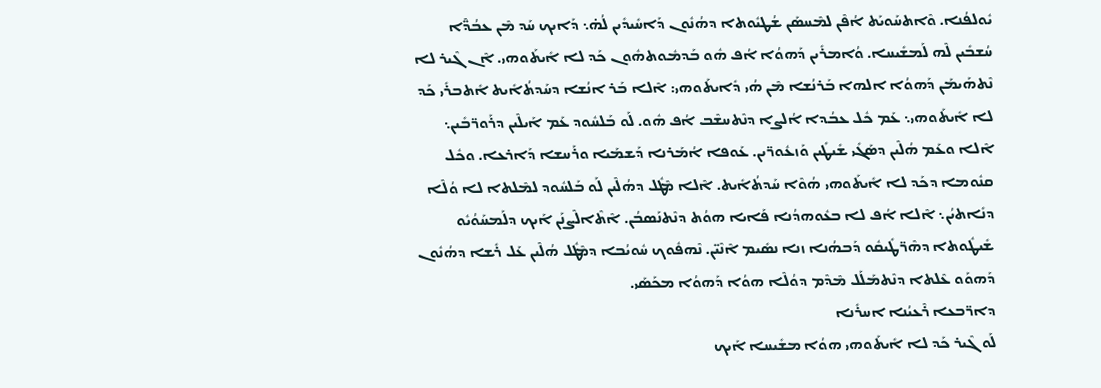ܝܽܘܠܦܳܢܐ. ܘܶܐܬܚܰܘܝܰܬ ܐܳܦܶܢ ܠܡܶܚܣܰܢ ܫܳܛܝܽܘܬܐ ܕܗܳܢܽܘܢ ܕܰܐܚܺܝܕܺܝܢ ܠܳܗ̇܆ ܕܰܐܝܟ ܚܰܕ ܡܶܢ ܥܒܳܕ̈ܶܐ ܚܳܫܒܺܝܢ ܠܶܗ ܠܰܡܫܺܝܚܐ. ܘܳܐܡܪܺܝܢ ܕܰܗܘܳܐ ܐܳܦ ܗܽܘ ܒܰܕܡܽܘܬܗܽܘܢ ܟܰܕ ܠܐ ܐܺܝܬܰܘܗܝ. ܐܶܢ ܓܶܝܪ ܠܐ ܢܶܬܗܰܝܡܰܢ ܕܰܗܘܳܐ ܐܠܗܐ ܒܰܪܢܳܫܐ ܡܶܢ ܗܳܝ ܕܺܐܝܬܰܘܗܝ: ܐܶܠܐ ܒܰܪ ܐܢܳܫܐ ܕܚܰܕܬܳܐܺܝܬ ܐܺܬܒܪܺܝ ܟܰܕ ܠܐ ܐܺܝܬܰܘܗܝ܆ ܥܰܡ ܟܽܠ ܥܒܳܕܐ ܐܳܠܨܐ ܕܢܶܬܚܫܶܒ ܐܳܦ ܗܽܘ. ܠܰܘ ܒܰܠܚܽܘܕ ܥܰܡ ܐܰܝܠܶܝܢ ܕܪܰܘܪ̈ܒܺܝܢ܆ ܐܶܠܐ ܘܥܰܡ ܗܳܠܶܝܢ ܕܣܰܓܺܝ ܫܺܝܛܺܝܢ ܘܰܙܥܽܘܪ̈ܝܢ. ܥܰܘܦܐ ܐܳܡܰܪܢܐ ܕܰܫܡܰܝܐ ܘܪܰܚܫܐ ܕܰܐܪܥܐ. ܘܟܽܠ ܩܢܽܘܡܐ ܕܟܰܕ ܠܐ ܐܺܝܬܰܘܗܝ ܗܳܘܶܐ ܚܰܕܬܳܐܺܝܬ. ܐܶܠܐ ܡܶܛܽܠ ܕܗܳܠܶܝܢ ܠܰܘ ܒܰܠܚܽܘܕ ܠܡܶܠܬܐ ܠܐ ܘܳܠܶܐ ܕܢܺܐܬܝܳܢ܆ ܐܶܠܐ ܐܳܦ ܠܐ ܒܥܽܘܗܕܳܢܐ ܦܰܐܝܐ ܗܘܳܬ ܕܢܶܬܢܰܣܒܳܢ. ܐܶܬܶܐܠܶܨܢܰܢ ܐܰܝܟ ܕܠܰܡܚܰܘܳܝܽܘ ܫܺܝܛܽܘܬܐ ܕܗܶܪ̈ܛܺܝܩܽܘ ܕܰܒܗܳܢܐ ܙܢܐ ܢܣܺܝܡ ܐܶܢܶܝ̈ܢ. ܢܶܗܦܽܘܟ ܚܽܘܝܳܒܐ ܕܡܶܛܽܠ ܗܳܠܶܝܢ ܥܰܠ ܪܺܫܐ ܕܗܳܢܽܘܢ ܕܰܗܘܰܘ ܥܶܠܬܐ ܕܢܶܬܡܰܠܰܠ ܡܶܕܶܡ ܕܘܳܠܶܐ ܗܘܳܐ ܕܰܗܘܳܐ ܡܟܰܣܰܝ.
ܕܐܪ̈ܒܥܐ ܪܶܥܝܳܢܐ ܐܚܪܺܢܐ
ܠܰܘ ܓܶܝܪ ܟܰܕ ܠܐ ܐܺܝܬܰܘܗܝ ܗܘܳܐ ܡܫܺܝܚܐ ܐܰܝܟ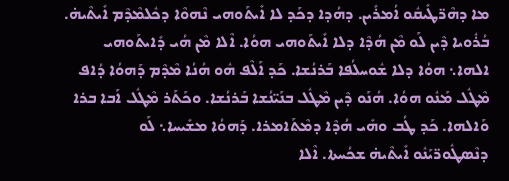ܡܐ ܕܗܶܪ̈ܛܺܝܩܽܘ ܐܳܡܪܺܝܢ. ܕܗܳܕܐ ܕܟܰܕ ܠܐ ܐܺܝܬܰܘܗܝ ܢܶܗܘܶܐ ܕܟܽܠܡܶܕܶܡ ܐܺܝܬܶܝܗ̇. ܒܳܪܽܘܝܐ ܕܶܝܢ ܠܰܘ ܡܶܢ ܗܳܕܶܐ ܕܠܐ ܐܺܝܬܰܘܗܝ ܗܘܳܐ. ܐܶܠܐ ܡܶܢ ܗܳܝ ܕܺܐܝܬܰܘܗܝ ܐܠܗܐ܆ ܗܘܳܐ ܕܠܐ ܫܽܘܚܠܳܦܐ ܒܰܪܢܳܫܐ. ܟܰܕ ܐܰܠܶܦ ܗܽܘ ܗܳܢܳܐ ܡܶܕܶܡ ܕܰܗܘܳܐ ܕܳܐܦ ܡܶܛܽܠ ܡܰܢܽܘ ܗܘܳܐ. ܗܳܢܰܘ ܕܶܝܢ ܡܶܛܽܠ ܒܢܰܝ̈ܢܳܫܐ ܒܰܪܢܳܫܐ. ܘܟܰܬܰܪ ܡܶܛܽܠ ܐܰܒܐ ܒܪܐ ܘܰܐܠܗܐ. ܟܰܕ ܛܳܒ ܘܗܺܝ ܗܳܕܶܐ ܕܡܶܬܰܐܡܪܐ. ܕܰܗܘܳܐ ܡܫܺܝܚܐ܆ ܠܰܘ ܕܢܶܣܛܽܘܪ̈ܝܰܢܽܘ ܐܺܝܬܶܝܗ̇ ܫܟܳܚܬܐ. ܐܶܠܐ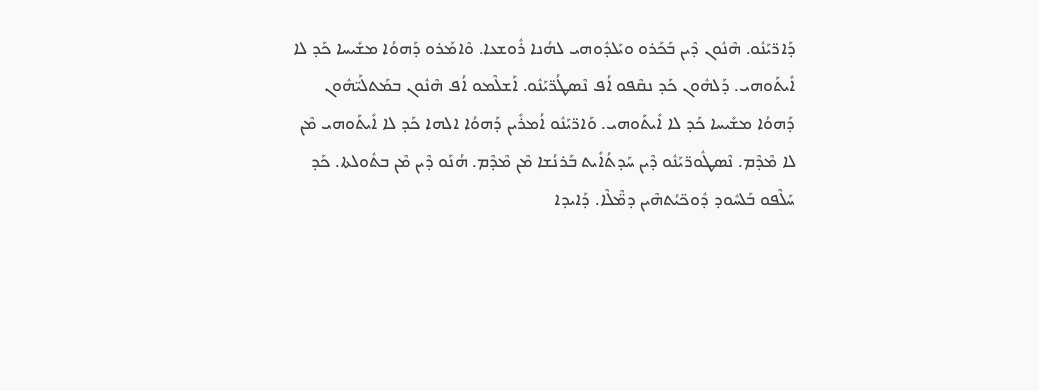ܕܰܐܪ̈ܝܰܢܽܘ. ܗܶܢܽܘܢ ܕܶܝܢ ܒܰܟܰܪܘ ܘܝܰܠܕܽܘܗܝ ܠܗܳܢܐ ܪܽܘܫܥܐ. ܘܶܐܡܰܪܘ ܕܰܗܘܳܐ ܡܫܺܝܚܐ ܟܰܕ ܠܐ ܐܺܝܬܰܘܗܝ. ܕܰܠܗܽܘܢ ܟܰܕ ܢܩܶܦܘ ܐܳܦ ܢܶܣܛܳܪ̈ܝܰܢܽܘ. ܐܰܫܠܶܡܘ ܐܳܦ ܗܶܢܽܘܢ ܒܡܰܬܠܰܝ̈ܗܽܘܢ ܕܰܗܘܳܐ ܡܫܺܝܚܐ ܟܰܕ ܠܐ ܐܺܝܬܰܘܗܝ. ܘܰܐܪ̈ܝܰܢܽܘ ܐܳܡܪܺܝܢ ܕܰܗܘܳܐ ܐܠܗܐ ܟܰܕ ܠܐ ܐܺܝܬܰܘܗܝ ܡܶܢ ܠܐ ܡܶܕܶܡ. ܢܶܣܛܽܘܪ̈ܝܰܢܽܘ ܕܶܝܢ ܚܰܕܬܳܐܺܝܬ ܒܰܪܢܳܫܐ ܡܶܢ ܡܶܕܶܡ. ܗܳܢܰܘ ܕܶܝܢ ܡܶܢ ܒܬܽܘܠܬܐ. ܟܰܕ ܚܰܠܶܦܘ ܒܰܠܚܽܘܕ ܕܽܘܟ̈ܝܳܬܗܶܝܢ ܕܡ̈ܶܠܶܐ. ܕܰܐܝܕܐ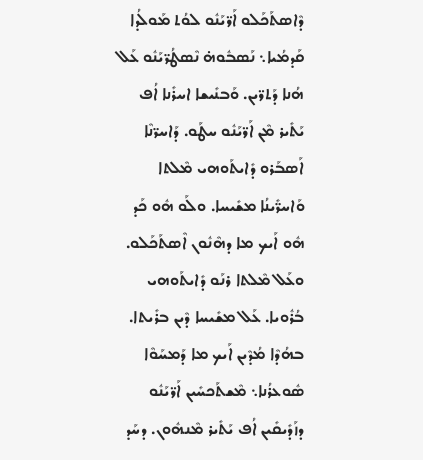ܕܶܐܣܬܰܟܰܠܘ ܐܰܪ̈ܝܰܢܽܘ ܠܘܳܬ ܡܰܘܠܳܕܐ ܩܰܕܡܳܝܐ܆ ܢܰܣܒܽܘܗ̇ ܢܶܣܛܳܪ̈ܝܰܢܽܘ ܥܰܠ ܗܳܢܐ ܕܰܬܪ̈ܝܢ. ܘܰܒܢܺܝܫܐ ܐܚܪܺܢܐ ܐܳܦ ܝܰܬܺܝܪ ܡܶܢ ܐܰܪ̈ܝܰܢܽܘ ܚܛܰܘ. ܕܰܐܚܪ̈ܢܶܐ ܐܰܣܒܰܪܘ ܕܺܐܝܬܰܘܗܝ ܡܶܠܬܐ ܘܰܐܚܪ̈ܺܝܢܳܐ ܡܫܺܝܚܐ. ܘܠܰܘ ܗܽܘ ܟܰܕ ܗܽܘ ܐܰܝܟ ܡܐ ܕܗܶܢܽܘܢ ܐܶܣܬܰܟܰܠܘ. ܘܥܰܠ ܡܶܠܬܐ ܪܢܰܘ ܕܺܐܝܬܰܘܗܝ ܒܳܪܽܘܝܐ. ܥܰܠ ܡܫܺܝܚܐ ܕܶܝܢ ܒܪܺܝܬܐ. ܒܗܳܕܶܐ ܡܳܕܶܝܢ ܐܰܝܟ ܡܐ ܕܰܡܚܰܘܶܐ ܣܽܘܥܪܳܢܐ܆ ܡܶܫܬܰܟܚܺܝܢ ܐܰܪ̈ܝܰܢܽܘ ܕܙܰܕܺܝܩܺܝܢ ܐܳܦ ܝܰܬܺܝܪ ܡܶܢܗܽܘܢ. ܕܚܰܕ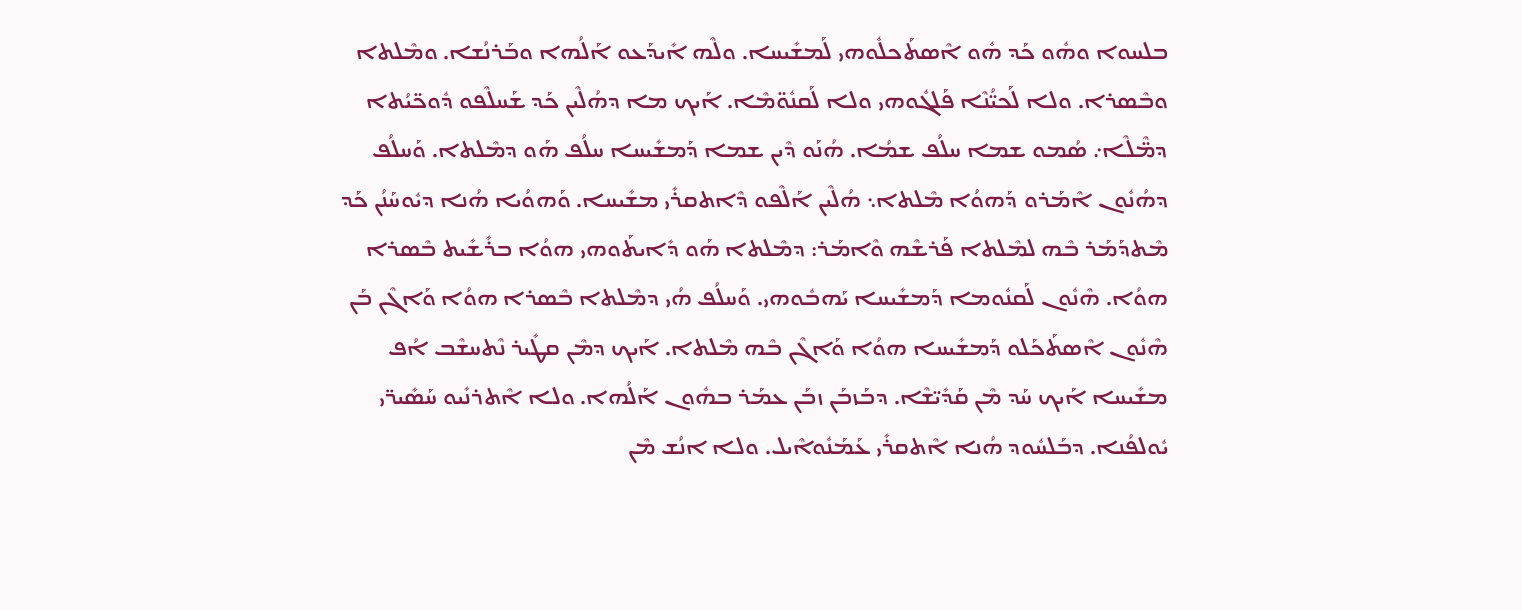ܒܠܚܘܐ ܘܗܽܘ ܟܰܕ ܗܽܘ ܐܶܣܬܰܟܠܽܘܗܝ ܠܰܡܫܺܝܚܐ. ܘܠܶܗ ܐܺܝܕܰܥܘ ܐܰܠܳܗܐ ܘܒܰܪܢܳܫܐ. ܘܡܶܠܬܐ ܘܒܶܣܪܐ. ܘܠܐ ܠܰܟܝ̈ܳܢܶܐ ܦܰܠܓܽܘܗܝ ܘܠܐ ܠܰܩܢܽܘ̈ܡܶܐ. ܐܰܝܟ ܡܐ ܕܗܳܠܶܝܢ ܟܰܕ ܫܰܚܠܶܦܘ ܕܽܘܟ̈ܝܳܬܐ ܕܡ̈ܶܠܶܐ܇ ܣܳܡܘ ܫܡܐ ܚܠܳܦ ܫܡܳܐ. ܗܳܢܰܘ ܕܶܝܢ ܫܡܐ ܕܰܡܫܺܝܚܐ ܚܠܳܦ ܗܰܘ ܕܡܶܠܬܐ. ܘܰܚܠܳܦ ܕܗܳܢܽܘܢ ܐܶܡܰܪܘ ܕܰܗܘܳܐ ܡܶܠܬܐ܆ ܗܳܠܶܝܢ ܐܰܠܶܦܘ ܕܶܐܬܩܪܺܝ ܡܫܺܝܚܐ. ܘܰܗܘܳܝܐ ܗܳܢܐ ܕܝܽܘܚܰܢܳܢ ܟܰܕ ܡܶܬܕܰܡܰܪ ܒܶܗ ܠܡܶܠܬܐ ܦܰܪܫܶܗ ܘܶܐܡܰܪ: ܕܡܶܠܬܐ ܗܰܘ ܕܺܐܝܬܰܘܗܝ ܗܘܳܐ ܒܪܺܫܺܝܬ ܒܶܣܪܐ ܗܘܳܐ. ܗܶܢܽܘܢ ܠܰܩܢܽܘܡܐ ܕܰܡܫܺܝܚܐ ܝܰܗܒܽܘܗܝ. ܘܰܚܠܳܦ ܗܳܝ ܕܡܶܠܬܐ ܒܶܣܪܐ ܗܘܳܐ ܘܰܐܓܶܢ ܒܰܢ ܗܶܢܽܘܢ ܐܶܣܬܰܟܰܠܘ ܕܰܡܫܺܝܚܐ ܗܘܳܐ ܘܰܐܓܶܢ ܒܶܗ ܡܶܠܬܐ. ܐܰܝܟ ܕܡܶܢ ܩܛܺܝܪ ܢܶܬܚܫܶܒ ܐܳܦ ܡܫܺܝܚܐ ܐܰܝܟ ܚܰܕ ܡܶܢ ܩܰܕܺܝ̈ܫܶܐ. ܕܒܰܙܒܰܢ ܙܒܰܢ ܥܡܰܪ ܒܗܽܘܢ ܐܰܠܳܗܐ. ܘܠܐ ܐܶܬܪܢܺܝܘ ܚܰܣܺܝܪ̈ܝ ܝܽܘܠܦܳܢܐ. ܕܒܰܠܚܽܘܕ ܗܳܢܐ ܐܶܬܩܪܺܝ ܥܰܡܰܢܽܘܐܶܝܠ. ܘܠܐ ܐܢܳܫ ܡܶܢ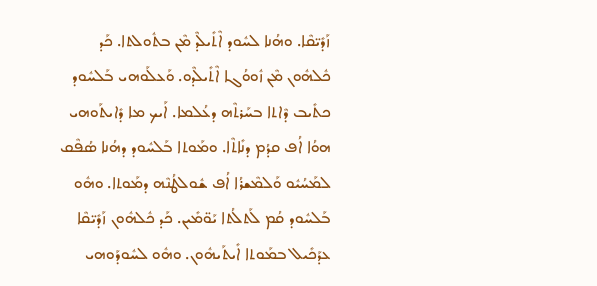ܙܰܕܺܝ̈ܩܶܐ. ܘܗܳܢܐ ܠܚܽܘܕ ܐܶܬܺܝܠܶܕ ܡܶܢ ܒܬܽܘܠܬܐ. ܟܰܕ ܟܽܠܗܽܘܢ ܡܶܢ ܙܽܘܘܳܓܐ ܐܶܬܺܝܠܶܕܘ. ܘܰܥܠܰܘܗܝ ܒܰܠܚܽܘܕ ܟܬܺܝܒ ܕܶܐܬܐ ܒܚܰܪܬܶܗ ܕܥܳܠܡܐ. ܐܰܝܟ ܡܐ ܕܺܐܝܬܰܘܗܝ ܗܘܳܐ ܐܳܦ ܩܕܳܡ ܕܢܺܐܬܶܐ. ܘܡܰܘܬܐ ܒܰܠܚܽܘܕ ܕܗܳܢܐ ܣܳܦܶܩ ܠܡܰܚܳܝܽܘ ܘܰܠܡܶܫܪܳܐ ܐܳܦ ܫܽܘܠܛܳܢܶܗ ܕܡܰܘܬܐ. ܘܗܽܘ ܒܰܠܚܽܘܕ ܩܳܡ ܠܰܬܠܳܬܐ ܝܰܘ̈ܡܺܝܢ. ܟܰܕ ܟܽܠܗܽܘܢ ܙܰܕܺܝ̈ܩܶܐ ܥܕܰܟܺܝܠ ܒܡܰܘܬܐ ܐܺܝܬܰܝܗܽܘܢ. ܘܗܽܘ ܠܚܽܘܕܰܘܗܝ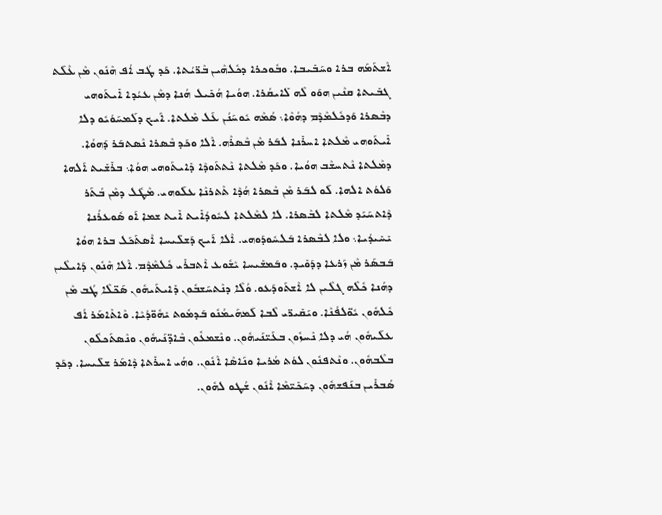ܐܶܫܬܰܡܰܗ ܒܪܐ ܘܚܰܒܺܝܒܐ. ܘܒܽܘܟܪܐ ܕܟܽܠܗܶܝܢ ܒܶܪ̈ܝܳܬܐ. ܟܰܕ ܛܳܒ ܐܳܦ ܗܶܢܽܘܢ ܡܶܢ ܥܶܠܰܬ ܓܒܺܝܬܐ ܩܢܶܝܢ ܗܘܰܘ ܠܶܗ ܠܺܐܝܩܳܪܐ. ܗܘܳܝܐ ܗܳܟܺܝܠ ܗܳܢܐ ܕܡܶܢ ܥܝܳܕܐ ܐܺܝܬܰܘܗܝ ܕܒܶܣܪܐ ܘܰܕܟܽܠܡܶܕܶܡ ܕܗܳܘܶܐ܆ ܣܳܡܶܗ ܝܽܘܚܰܢܳܢ ܥܰܠ ܡܶܠܬܐ. ܐܰܝܟ ܕܠܰܡܚܰܘܳܝܽܘ ܕܠܐ ܐܺܝܬܰܘܗܝ ܡܶܠܬܐ ܐܚܪܺܢܐ ܠܒܰܪ ܡܶܢ ܒܶܣܪܶܗ. ܐܶܠܐ ܘܟܰܕ ܒܶܣܪܐ ܢܶܣܬܒܰܪ ܕܰܗܘܳܐ. ܕܡܶܠܬܐ ܢܶܬܚܫܶܒ ܗܘܳܝܐ. ܘܟܰܕ ܡܶܠܬܐ ܢܶܬܬܰܘܕܶܐ ܕܺܐܝܬܰܘܗܝ ܗܘܳܐ܆ ܒܪܺܫܺܝܬ ܐܰܠܗܐ ܘܰܠܘܳܬ ܐܠܗܐ. ܠܰܘ ܠܒܰܪ ܡܶܢ ܒܶܣܪܐ ܗܳܕܶܐ ܬܶܬܪܢܶܐ ܥܠܰܘܗܝ. ܡܶܛܽܠ ܕܡܶܢ ܒܳܬܰܪ ܕܶܐܬܚܰܝܰܕ ܡܶܠܬܐ ܠܒܶܣܪܐ. ܠܐ ܠܡܶܠܬܐ ܠܚܽܘܕܳܐܺܝܬ ܐܺܝܬ ܫܡܐ ܐܰܘ ܣܽܘܥܪܳܢܐ ܝܺܚܺܝܕܳܝܐ܆ ܘܠܐ ܠܒܶܣܪܐ ܒܰܠܚܽܘܕܰܘܗܝ. ܐܶܠܐ ܐܰܝܟ ܕܰܫܠܺܝܚܐ ܐܶܣܬܰܟܰܠ ܒܪܐ ܗܘܳܐ ܒܰܒܣܰܪ ܡܶܢ ܙܰܪܥܐ ܕܕܰܘܺܝܕ. ܘܒܰܡܫܺܝܚܐ ܝܶܫܽܘܥ ܐܶܬܒܪܺܝ ܟܽܠܡܶܕܶܡ. ܐܶܠܐ ܗܶܢܽܘܢ ܕܰܐܝܠܶܝܢ ܕܗܳܢܐ ܟܽܠܶܗ ܓܠܶܝܢ ܠܐ ܐܶܫܬܰܘܕܰܥܘ. ܘܳܠܶܐ ܕܢܶܬܚܰܫܒܽܘܢ ܕܺܐܝܬܰܝܗܽܘܢ ܣܰܟ̈ܠܶܐ ܛܳܒ ܡܶܢ ܟܽܠܗܽܘܢ ܝܽܘ̈ܠܦܳܢܶܐ. ܘܝܰܩܺܝܪ̈ܝ ܠܶܒܐ ܠܰܡܗܰܝܡܳܢܽܘ ܒܰܕܡܽܘܬ ܝܺܗܽܘ̈ܕܳܝܶܐ. ܘܶܐܬܶܐܡܰܪ ܐܳܦ ܥܠܰܝܗܽܘܢ ܗܳܝ ܕܠܐ ܢܶܚܙܽܘܢ ܒܥܰܝ̈ܢܰܝܗܽܘܢ. ܘܢܶܫܡܥܽܘܢ ܒܶܐܕ̈ܢܰܝܗܽܘܢ ܘܢܶܣܬܰܟܠܽܘܢ ܒܠܶܒܗܽܘܢ. ܘܢܶܬܦܢܽܘܢ ܠܘܳܬ ܡܳܪܝܐ ܘܢܰܐܣܶܐ ܐܶܢܽܘܢ. ܘܗܳܝ ܐܚܪܺܬܐ ܕܶܐܡܰܪ ܫܠܺܝܚܐ. ܕܟܰܕ ܣܳܒܪܺܝܢ ܒܢܰܦܫܗܽܘܢ ܕܚܰܟܺܝ̈ܡܶܐ ܐܶܢܽܘܢ ܫܳܛܘ ܠܗܽܘܢ.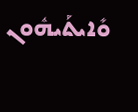ܘܺܐܝܬܰܝܗܽܘܢ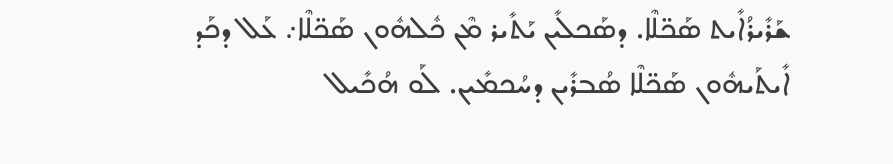ܫܰܪܺܝܪܳܐܺܝܬ ܣܰܟ̈ܠܶܐ. ܕܣܰܟܠܺܝܢ ܝܰܬܺܝܪ ܡܶܢ ܟܽܠܗܽܘܢ ܣܰܟ̈ܠܶܐ܇ ܥܰܠ ܕܟܰܕ ܐܺܝܬܰܝܗܽܘܢ ܣܰܟ̈ܠܶܐ ܣܳܒܪܺܝܢ ܕܚܳܟܡܺܝܢ. ܠܰܘ ܗܳܟܺܝܠ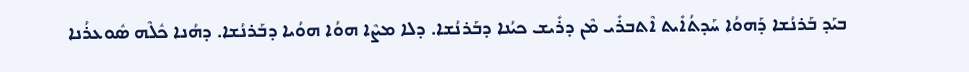ܒܝܰܕ ܒܰܪܢܳܫܐ ܕܰܗܘܳܐ ܚܰܕܬܳܐܺܝܬ ܐܶܬܒܪܺܝ ܡܶܢ ܕܪܺܝܫ ܟܝܳܢܐ ܕܒܰܪܢܳܫܐ. ܕܠܐ ܡܨܶܐ ܗܘܳܐ ܗܘܳܝܐ ܕܒܰܪܢܳܫܐ. ܕܗܳܢܐ ܟܽܠܶܗ ܣܽܘܥܪܳܢܐ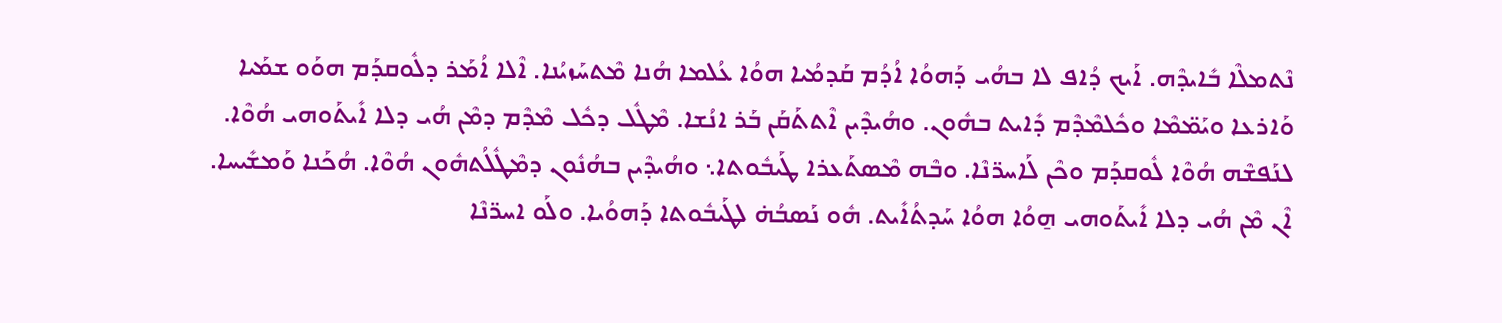ܢܶܬܡܠܶܐ ܒܺܐܝܕܶܗ. ܐܰܝܟ ܕܳܐܦ ܠܐ ܒܗܳܝ ܕܰܗܘܳܐ ܐܳܕܳܡ ܩܰܕܡܳܝܐ ܗܘܳܐ ܥܳܠܡܐ ܗܳܢܐ ܡܶܬܚܰܙܝܳܢܐ. ܐܶܠܐ ܐܳܡܰܪ ܕܠܽܘܩܕܰܡ ܗܘܰܘ ܫܡܰܝܐ ܘܰܐܪܥܐ ܘܝܰܡ̈ܡܶܐ ܘܟܽܠܡܶܕܶܡ ܕܺܐܝܬ ܒܗܽܘܢ. ܘܗܳܝܕܶܝܢ ܐܶܬܬܰܩܰܢ ܒܰܪ ܐܢܳܫܐ. ܡܶܛܽܠ ܕܟܽܠ ܡܶܕܶܡ ܕܡܶܢ ܗܳܝ ܕܠܐ ܐܺܝܬܰܘܗܝ ܗܳܘܶܐ. ܠܢܰܦܫܶܗ ܗܳܘܶܐ ܠܽܘܩܕܰܡ ܘܟܶܢ ܠܰܐܚܪ̈ܢܶܐ. ܘܒܶܗ ܡܶܣܬܰܥܪܐ ܛܰܝܒܽܘܬܐ܆ ܘܗܳܝܕܶܝܢ ܒܗܳܢܽܘܢ ܕܡܶܛܽܠܳܬܗܽܘܢ ܗܳܘܶܐ. ܗܳܟܰܢܐ ܘܰܡܫܺܝܚܐ. ܐܶܢ ܡܶܢ ܗܳܝ ܕܠܐ ܐܺܝܬܰܘܗܝ ܗ̱ܘܳܐ ܗܘܳܐ ܚܰܕܬܳܐܺܝܬ. ܗܽܘ ܢܰܣܒܳܗ̇ ܠܛܰܝܒܽܘܬܐ ܕܰܗܘܳܝܐ. ܘܠܰܘ ܐܚܪ̈ܢܶܐ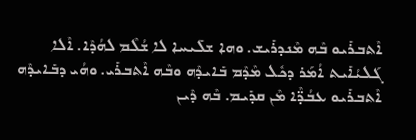ܐܶܬܒܪܺܝܘ ܒܶܗ ܡܶܢܕܪܺܝܫ. ܘܗܐ ܫܠܺܝܚܐ ܠܐ ܫܳܠܶܡ ܠܗܳܕܶܐ. ܐܶܠܐ ܓܰܠܝܳܐܺܝܬ ܐܳܡܰܪ ܕܟܽܠ ܡܶܕܶܡ ܒܺܐܝܕܶܗ ܘܒܶܗ ܐܶܬܒܪܺܝ. ܘܗܳܝ ܕܒܺܐܝܕܶܗ ܐܶܬܒܪܺܝܘ ܥܒܳܕ̈ܶܐ ܡܶܢ ܩܕܺܝܡ. ܒܶܗ ܕܶܝܢ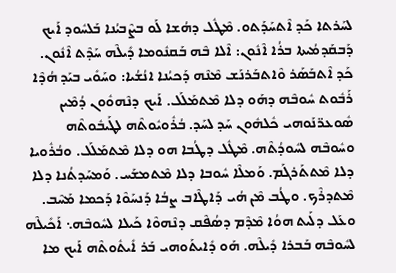ܠܚܰܪܬܐ ܟܰܕ ܐܶܬܚܰܕܰܬܘ. ܡܶܛܽܠ ܕܗܳܫܐ ܠܰܘ ܒܨܶܒܝܳܢܐ ܒܰܠܚܽܘܕ ܐܰܝܟ ܕܰܒܩܰܕܡܳܝܬܐ ܒܪܳܐ ܐܶܢܽܘܢ: ܐܶܠܐ ܒܶܗ ܒܰܩܢܽܘܡܐ ܕܺܝܠܶܗ ܚܰܕܶܬ ܐܶܢܽܘܢ. ܟܰܕ ܐܶܬܒܰܣܰܪ ܘܶܐܬܒܰܪܢܰܫ ܡܶܢܶܗ ܕܰܟܝܳܢܐ ܐܢܳܫܳܝܐ: ܘܚܰܘܺܝ ܒܝܰܕ ܗܳܕܶܐ ܪܰܒܽܘܬ ܚܽܘܒܶܗ ܕܗܰܘ ܕܠܐ ܡܶܬܡܰܠܰܠ. ܐܰܝܟ ܕܢܶܗܘܽܘܢ ܕܳܡܶܝܢ ܣܽܘܥܪ̈ܢܰܘܗܝ ܟܽܠܗܽܘܢ ܚܰܕ ܠܚܰܕ. ܒܳܪܽܘܝܽܘܬܶܗ ܠܛܰܝܒܽܘܬܶܗ ܘܚܽܘܒܶܗ ܠܚܽܘܕܳܬܶܗ. ܡܶܛܽܠ ܕܛܳܒܐ ܗܘ ܕܠܐ ܡܶܬܡܰܠܰܠ. ܘܒܳܪܽܘܝܐ ܕܠܐ ܡܶܬܬܰܪܓܰܡ. ܘܰܡܠܶܐ ܚܽܘܒܐ ܕܠܐ ܡܶܬܡܫܰܚ. ܘܰܡܚܰܕܬܳܢܐ ܕܠܐ ܡܶܬܕܪܶܟ. ܘܛܳܒ ܡܶܢ ܗܳܝ ܕܰܐܛܶܐܒ ܨܒܳܐ ܕܰܢܚܰܘܶܐ ܕܰܟܡܐ ܡܰܚܶܒ. ܘܥܰܠ ܕܠܰܝܬ ܗܘܳܐ ܡܶܕܶܡ ܕܣܳܦܶܩ ܕܢܶܗܘܶܐ ܟܰܝܠܐ ܠܚܽܘܒܶܗ܆ ܐܰܟܺܝܠܶܗ ܠܚܽܘܒܶܗ ܒܰܒܪܐ ܕܺܝܠܶܗ. ܗܰܘ ܕܺܐܝܬܰܘܗܝ ܒܰܪ ܐܺܝܬܽܘܬܶܗ ܐܰܝܟ ܡܐ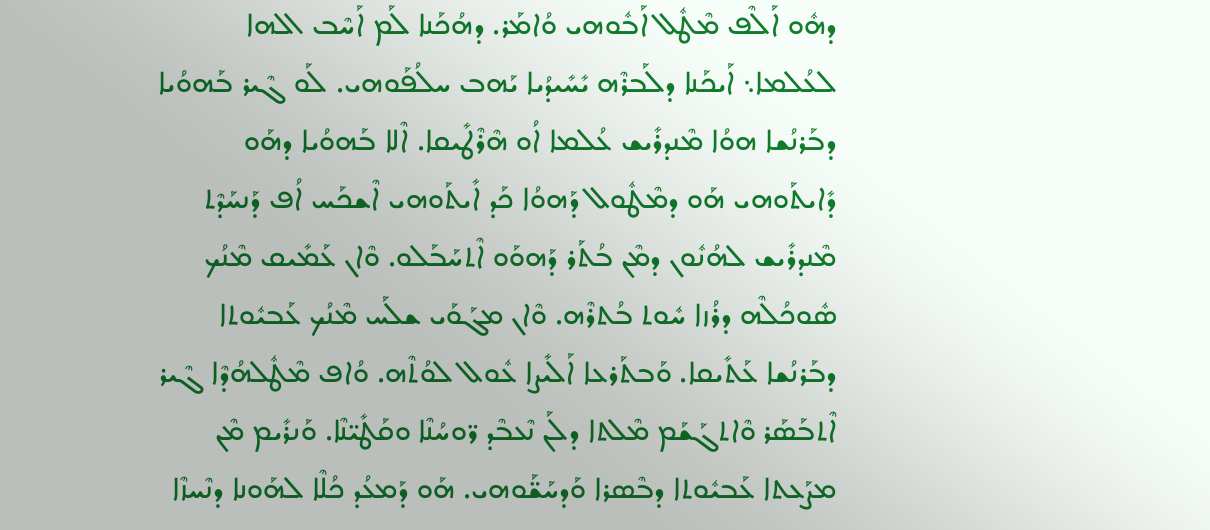ܕܗܽܘ ܐܰܠܶܦ ܡܶܛܽܠ ܐܰܒܽܘܗܝ ܘܳܐܡܰܪ. ܕܗܳܟܰܢܐ ܠܰܡ ܐܰܚܶܒ ܐܠܗܐ ܠܥܳܠܡܐ܆ ܐܰܝܟܰܢܐ ܕܠܰܒܪܶܗ ܝܺܚܺܝܕܳܝܐ ܝܰܗܒ ܚܠܳܦܰܘܗܝ. ܠܰܘ ܓܶܝܪ ܒܰܗܘܳܝܐ ܕܒܰܪܢܳܫܐ ܗܘܳܐ ܡܶܢܕܪܺܝܫ ܥܳܠܡܐ ܐܳܘ ܗܶܪܶܛܺܝܩܐ. ܐܶܠܐ ܒܰܗܘܳܝܐ ܕܗܰܘ ܕܺܐܝܬܰܘܗܝ ܗܰܘ ܕܡܶܛܽܘܠ ܕܰܗܘܳܐ ܟܰܕ ܐܺܝܬܰܘܗܝ ܐܶܫܟܰܚ ܐܳܦ ܕܰܢܚܰܕܶܬ ܡܶܢܕܪܺܝܫ ܠܗܳܢܽܘܢ ܕܡܶܢ ܒܳܬܰܪ ܕܰܗܘܰܘ ܐܶܬܚܰܒܰܠܘ. ܘܶܐܢ ܥܰܡܺܝܩ ܡܶܢܳܟ ܣܽܘܟܳܠܶܗ ܕܪܳܙܐ ܚܽܘܬ ܒܳܬܪܶܗ. ܘܶܐܢ ܡܓܰܘܰܝ ܫܠܰܚ ܡܶܢܳܟ ܥܰܒܝܽܘܬܐ ܕܒܰܪܢܳܫܐ ܥܰܬܺܝܩܐ. ܘܰܒܬܰܪܥܐ ܐܰܠܺܝܨܐ ܥܽܘܠ ܠܘܳܬܶܗ. ܘܳܐܦ ܡܶܛܽܠܗܳܕܶܐ ܓܶܝܪ ܐܶܬܒܰܣܰܪ ܘܶܐܬܓܰܫܰܡ ܡܶܠܬܐ ܕܠܰܢ ܢܶܥܒܶܕ ܪ̈ܘܚܳܢܶܐ ܘܩܰܛܺܝ̈ܢܶܐ. ܘܰܢܪܺܝܡ ܡܶܢ ܡܨܰܥܬܐ ܥܰܒܝܽܘܬܐ ܕܒܶܣܪܐ ܘܰܕܚܰܫ̈ܰܘܗܝ. ܗܰܘ ܕܰܡܥܳܕ ܟܳܠܶܐ ܠܗܰܘܢܐ ܕܢܶܚܙܶܐ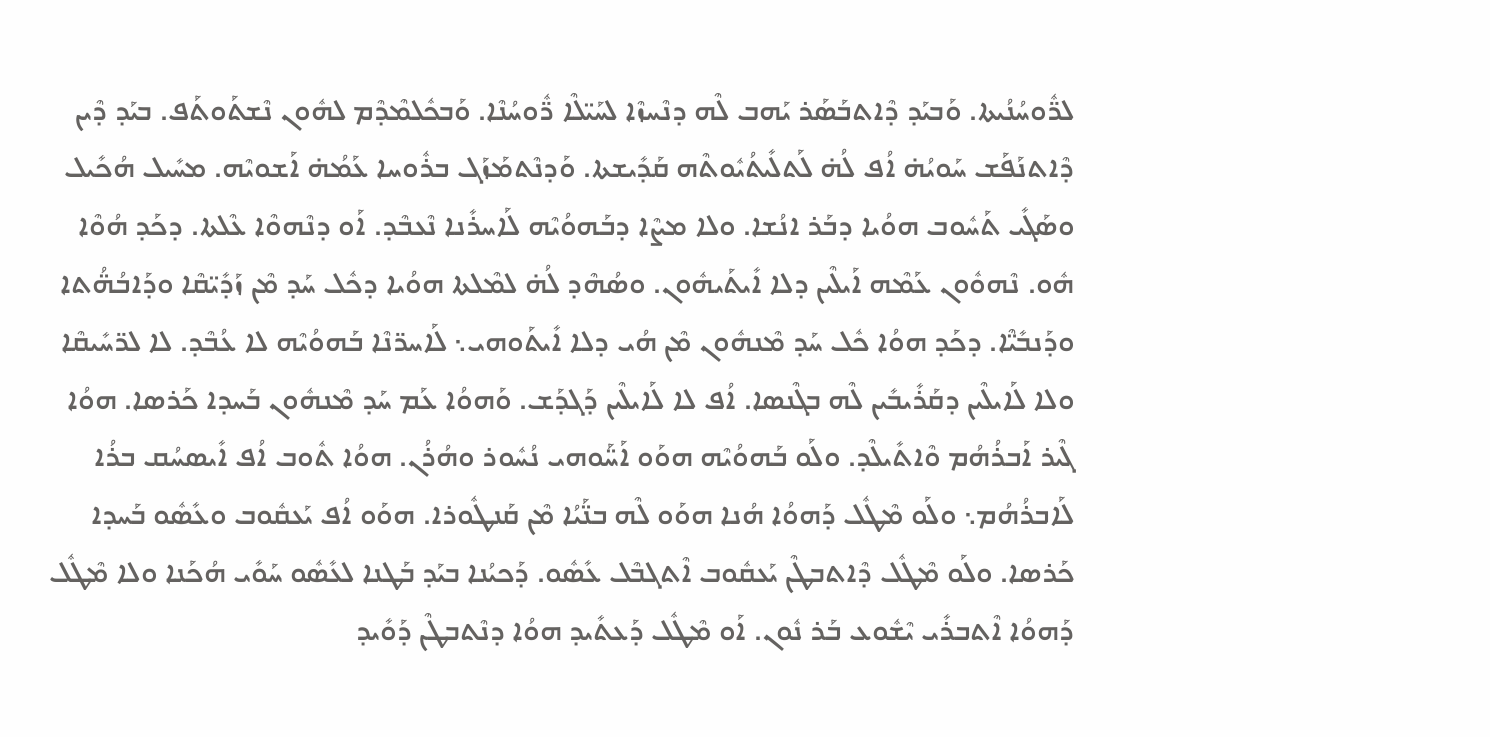ܠܪ̈ܽܘܚܳܢܳܝܬܐ. ܘܰܒܝܰܕ ܕܶܐܬܒܰܣܰܪ ܝܰܗܒ ܠܶܗ ܕܢܶܚܙܶܐ ܠܚܰܝ̈ܠܶܐ ܪ̈ܽܘܚܳܢܶܐ. ܘܰܒܟܽܠܡܶܕܶܡ ܠܗܽܘܢ ܢܶܫܬܰܘܬܰܦ. ܒܝܰܕ ܕܶܝܢ ܕܶܐܬܢܰܦܰܫ ܚܰܘܝܳܗ̇ ܐܳܦ ܠܳܗ̇ ܠܰܬܠܺܝܬܳܝܽܘܬܶܗ ܩܰܕܺܝܫܬܐ. ܘܰܕܢܶܬܡܰܙܰܓ ܒܪܽܘܚܐ ܥܰܡܳܗ̇ ܐܰܫܘܝܶܗ. ܡܚܺܝܠ ܗܳܟܺܝܠ ܘܣܰܓܺܝ ܬܰܚܽܘܒ ܗܘܳܝܐ ܕܒܰܪ ܐܢܳܫܐ. ܘܠܐ ܡܨܶܐ ܕܒܰܗܘܳܝܶܗ ܠܰܐܚܪܺܢܐ ܢܶܥܒܶܕ. ܐܰܘ ܕܢܶܗܘܶܐ ܥܶܠܬܐ. ܕܟܰܕ ܗܳܘܶܐ ܗܽܘ. ܢܶܗܘܽܘܢ ܥܰܡܶܗ ܐܰܝܠܶܝܢ ܕܠܐ ܐܺܝܬܰܝܗܽܘܢ. ܘܣܳܗܶܕ ܠܳܗ̇ ܠܡܶܠܬܐ ܗܘܳܝܐ ܕܟܽܠ ܚܰܕ ܡܶܢ ܙܰܕܺܝ̈ܩܶܐ ܘܕܰܐܒܳܗ̈ܳܬܐ ܘܕܰܢܒܺܝ̈ܶܐ. ܕܟܰܕ ܗܘܳܐ ܟܽܠ ܚܰܕ ܡܶܢܗܽܘܢ ܡܶܢ ܗܳܝ ܕܠܐ ܐܺܝܬܰܘܗܝ܆ ܠܰܐܚܪ̈ܢܶܐ ܒܰܗܘܳܝܶܗ ܠܐ ܥܳܒܶܕ. ܠܐ ܠܪ̈ܚܺܝܩܶܐ ܘܠܐ ܠܰܐܝܠܶܝܢ ܕܩܰܪܺܝܒܺܝܢ ܠܶܗ ܒܓܶܢܣܐ. ܐܳܦ ܠܐ ܠܰܐܝܠܶܝܢ ܕܰܓܕܰܫ. ܘܰܗܘܳܐ ܥܰܡ ܚܰܕ ܡܶܢܗܽܘܢ ܒܰܚܕܐ ܟܰܪܣܐ. ܗܘܳܐ ܓܶܝܪ ܐܰܒܪܳܗܳܡ ܘܶܐܬܺܝܠܶܕ. ܘܠܰܘ ܒܰܗܘܳܝܶܗ ܗܘܰܘ ܐܰܚ̈ܰܘܗܝ ܢܳܚܽܘܪ ܘܗܳܪܳܢ. ܗܘܳܐ ܬܽܘܒ ܐܳܦ ܐܺܝܣܚܳܩ ܒܪܳܐ ܠܰܐܒܪܳܗܳܡ܆ ܘܠܰܘ ܡܶܛܽܠ ܕܰܗܘܳܐ ܗܳܢܐ ܗܘܰܘ ܠܶܗ ܒܢ̈ܰܝܳܐ ܡܶܢ ܩܰܢܛܽܘܪܐ. ܗܘܰܘ ܐܳܦ ܝܰܥܩܽܘܒ ܘܥܺܣܽܘ ܒܰܚܕܐ ܟܰܪܣܐ. ܘܠܰܘ ܡܶܛܽܠ ܕܶܐܬܒܛܶܢ ܝܰܥܩܽܘܒ ܐܶܬܓܒܶܠ ܥܺܣܽܘ. ܕܰܟܝܳܢܐ ܒܝܰܕ ܒܰܛܢܐ ܠܥܺܣܽܘ ܚܰܘܺܝ ܗܳܟܰܢܐ ܘܠܐ ܡܶܛܽܠ ܕܰܗܘܳܐ ܐܶܬܒܪܺܝ ܝܶܫܽܘܥ ܒܰܪ ܢܽܘܢ. ܐܰܘ ܡܶܛܽܠ ܕܰܥܬܺܝܕ ܗܘܳܐ ܕܢܶܬܒܛܶܢ ܕܰܘܺܝܕ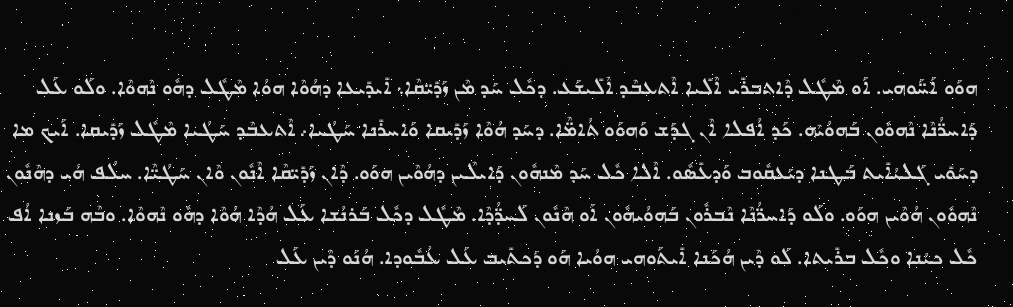ܗܘܰܘ ܐܰܚ̈ܰܘܗܝ. ܐܰܘ ܡܶܛܽܠ ܕܶܐܬܒܪܺܝ ܐܶܠܺܝܐ ܐܶܬܥܒܶܕ ܐܶܠܺܝܫܰܥ. ܕܟܽܠ ܚܰܕ ܡܶܢ ܙܰܕܺܝ̈ܩܶܐ܆ ܐܺܝܕܺܝܥܐ ܕܗܳܘܶܐ ܗܘܳܐ ܡܶܛܽܠ ܕܗܽܘ ܢܶܗܘܶܐ. ܘܠܰܘ ܥܰܠ ܕܰܐܚܪ̈ܳܢܶܐ ܢܶܗܘܽܘܢ ܒܰܗܘܳܝܶܗ. ܟܰܕ ܐܳܦܠܐ ܐܶܢ ܓܕܰܫ ܘܰܗܘܰܘ ܬܳܐܡ̈ܶܐ. ܕܚܰܕ ܗܳܘܶܐ ܙܰܕܺܝܩܐ ܘܰܐܚܪܺܢܐ ܚܰܛܳܝܐ܇ ܐܶܬܥܒܶܕ ܚܰܛܳܝܐ ܡܶܛܽܠ ܙܰܕܺܝܩܐ. ܐܰܝܟ ܡܐ ܕܚܰܘܺܝ ܓܰܠܝܳܐܺܝܬ ܒܰܛܢܐ ܕܝܰܥܩܽܘܒ ܘܰܕܥܺܣܽܘ. ܐܶܠܐ ܟܽܠ ܚܰܕ ܡܶܢܗܽܘܢ ܕܰܐܝܠܶܝܢ ܕܗܳܘܶܝܢ ܗܘܰܘ. ܕܶܐܢ ܙܰܕܺܝ̈ܩܶܐ ܐܶܢܽܘܢ ܘܶܐܢ ܚܰܛܳܝ̈ܶܐ. ܚܠܳܦ ܗܳܝ ܕܗܶܢܽܘܢ ܢܶܗܘܽܘܢ ܗܳܘܶܝܢ ܗܘܰܘ. ܘܠܰܘ ܕܰܐܚܪ̈ܳܢܶܐ ܢܶܒܪܽܘܢ ܒܰܗܘܳܝܗܽܘܢ ܐܰܘ ܗܶܢܽܘܢ ܠܰܚܕ̈ܳܕܶܐ. ܡܶܛܽܠ ܕܟܽܠ ܒܰܪܢܳܫܐ ܥܰܠ ܗܳܕܶܐ ܗܳܘܶܐ ܕܗܽܘ ܢܶܗܘܶܐ. ܘܒܶܗ ܒܰܙܢܐ ܐܳܦ ܟܽܠ ܟܝܳܢܐ ܘܟܽܠ ܒܪܺܝܬܐ. ܠܰܘ ܕܶܝܢ ܗܳܟܰܢܐ ܐܺܝܬܰܘܗܝ ܗܘܳܝܐ ܗܰܘ ܕܰܟܬܺܝܒ ܥܰܠ ܥܳܒܽܘܕܐ. ܗܳܢܰܘ ܕܶܝܢ ܥܰܠ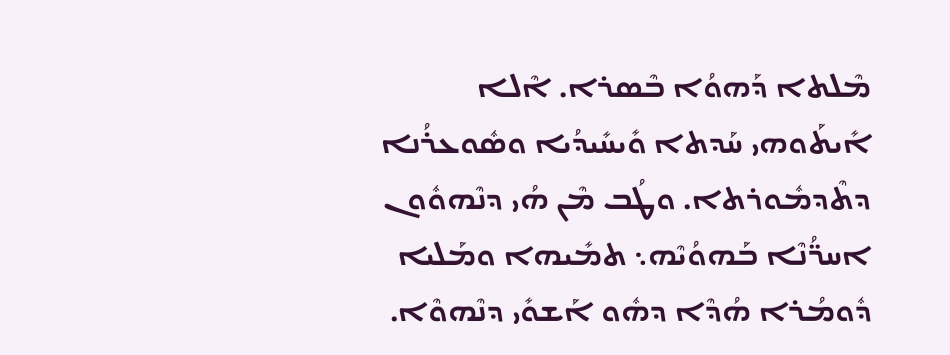ܡܶܠܬܐ ܕܰܗܘܳܐ ܒܶܣܪܐ. ܐܶܠܐ ܐܺܝܬܰܘܗܝ ܚܰܕܬܐ ܘܺܝܚܺܝܕܳܝܐ ܘܣܽܘܥܪܳܢܐ ܕܬܶܕܡܽܘܪܬܐ. ܘܛܳܒ ܡܶܢ ܗܳܝ ܕܢܶܗܘܽܘܢ ܐܚܪ̈ܳܢܶܐ ܒܰܗܘܳܝܶܗ܆ ܬܡܺܝܗܐ ܘܡܰܠܝܐ ܕܽܘܡܳܪܐ ܗܳܕܶܐ ܕܗܽܘ ܐܰܫܘܺܝ ܕܢܶܗܘܶܐ.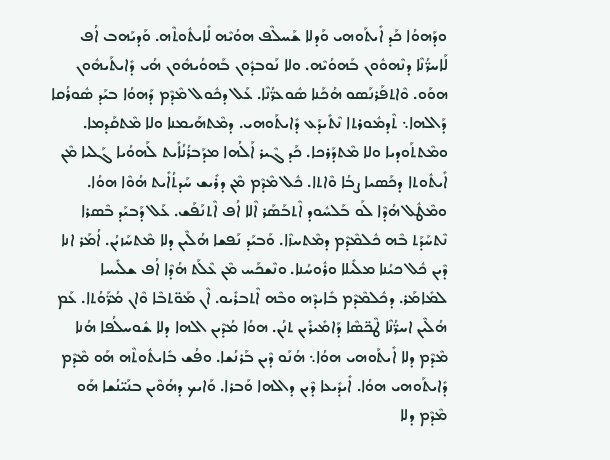ܘܕܰܗܘܳܐ ܟܰܕ ܐܺܝܬܰܘܗܝ ܘܰܕܠܐ ܫܰܚܠܶܦ ܗܘܳܝܶܗ ܠܺܐܝܬܽܘܬܶܗ. ܘܰܕܝܰܗܒ ܐܳܦ ܠܰܐܚܪ̈ܳܢܶܐ ܕܢܶܗܘܽܘܢ ܒܰܗܘܳܝܶܗ. ܘܠܐ ܢܰܘܒܕܽܘܢ ܒܰܗܘܳܝܗܽܘܢ ܗܳܝ ܕܺܐܝܬܰܝܗܽܘܢ ܗܘܰܘ. ܘܶܐܬܦܰܪܢܰܣܘ ܗܳܟܰܢܐ ܣܽܘܥܪ̈ܳܢܶܐ. ܥܰܠ ܕܟܽܘܠ ܡܶܕܶܡ ܕܰܗܘܳܐ ܒܝܰܕ ܣܽܘܪܳܩܐ ܕܰܐܠܗܐ܆ ܬܶܕܡܽܘܪܬܐ ܢܶܬܺܝܕܰܥ ܕܺܐܝܬܰܘܗܝ. ܕܡܶܬܗܰܝܡܢܐ ܘܠܐ ܡܶܬܩܰܕܡܐ. ܘܡܶܬܬܰܘܕܝܐ ܘܠܐ ܡܶܬܕܰܪܟܐ. ܟܰܕ ܓܶܝܪ ܐܰܠܳܗܐ ܡܕܰܒܪܳܢܳܐܺܝܬ ܠܰܗܘܳܝܐ ܓܰܠܝܐ ܡܶܢ ܐܺܝܬܽܘܬܐ ܕܟܰܣܝܐ ܨܒܳܐ ܘܶܐܬܐ. ܟܽܠ ܡܶܕܶܡ ܡܶܢ ܕܪܺܝܫ ܚܰܕܬܳܐܺܝܬ ܗܳܘܶܐ ܗܘܳܐ. ܘܡܶܛܽܠ ܗܳܕܶܐ ܠܰܘ ܒܰܠܚܽܘܕ ܐܶܬܒܰܣܰܪ ܐܶܠܐ ܐܳܦ ܐܶܬܢܰܦܰܫ. ܥܰܠ ܕܰܒܝܰܕ ܒܶܣܪܐ ܢܶܬܚܰܕܰܬ ܒܶܗ ܟܽܠܡܶܕܶܡ ܕܡܶܬܚܙܶܐ. ܘܰܒܝܰܕ ܢܰܦܫܐ ܗܳܠܶܝܢ ܕܠܐ ܡܶܬܚܰܙܝܳܢ. ܐܳܡܰܪ ܐܢܐ ܕܶܝܢ ܟܽܠ ܟܝܳܢܐ ܡܠܺܝܠܐ ܘܪܽܘܚܳܢܐ. ܘܢܶܫܟܰܚ ܡܶܢ ܥܶܠܰܬ ܗܳܕܶܐ ܐܳܦ ܫܠܺܝܚܐ ܠܡܺܐܡܰܪ. ܕܟܽܠܡܶܕܶܡ ܒܺܐܝܕܶܗ ܘܒܶܗ ܐܶܬܒܪܺܝܘ. ܐܶܢ ܡܰܘ̈ܬܒܶܐ ܘܶܐܢ ܡܳܪ̈ܰܘܳܬܐ. ܥܰܡ ܗܳܠܶܝܢ ܐܚܪ̈ܳܢܶܐ ܛܶܟ̈ܣܶܐ ܕܰܐܡܺܝܪܺܝܢ ܬܢܳܢ. ܗܘܳܐ ܡܳܕܶܝܢ ܐܠܗܐ ܕܠܐ ܫܽܘܚܠܳܦܐ ܗܳܢܐ ܡܶܕܶܡ ܕܠܐ ܐܺܝܬܰܘܗܝ ܗܘܳܐ܆ ܗܳܢܰܘ ܕܶܝܢ ܒܰܪܢܳܫܐ. ܘܦܳܫ ܒܺܐܝܬܽܘܬܶܗ ܗܰܘ ܡܶܕܶܡ ܕܺܐܝܬܰܘܗܝ ܗܘܳܐ. ܐܺܝܕܺܝܥܐ ܕܶܝܢ ܕܐܠܗܐ ܘܰܒܪܐ. ܘܰܐܝܟ ܕܗܳܘܶܝܢ ܒܢܰܝ̈ܢܳܫܐ ܗܰܘ ܡܶܕܶܡ ܕܠܐ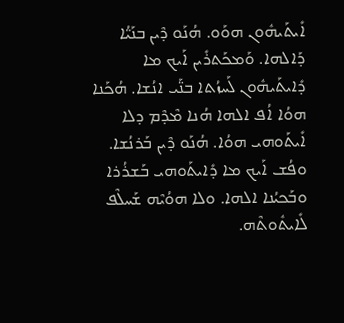ܐܺܝܬܰܝܗܽܘܢ ܗܘܰܘ. ܗܳܢܰܘ ܕܶܝܢ ܒܢܰܝ̈ܳܐ ܕܰܐܠܗܐ. ܘܰܡܟܰܬܪܺܝܢ ܐܰܝܟ ܡܐ ܕܺܐܝܬܰܝܗܽܘܢ ܠܰܚܙܳܬܐ ܒܢ̈ܰܝ ܐܢܳܫܐ. ܗܳܟܰܢܐ ܗܘܳܐ ܐܳܦ ܐܠܗܐ ܗܳܢܐ ܡܶܕܶܡ ܕܠܐ ܐܺܝܬܰܘܗܝ ܗܘܳܐ. ܗܳܢܰܘ ܕܶܝܢ ܒܰܪܢܳܫܐ. ܘܦܳܫ ܐܰܝܟ ܡܐ ܕܺܐܝܬܰܘܗܝ ܒܰܫܪܳܪܐ ܘܒܰܟܝܳܢܐ ܐܠܗܐ. ܘܠܐ ܗܘܳܝܶܗ ܫܰܚܠܶܦ ܠܺܐܝܬܽܘܬܶܗ.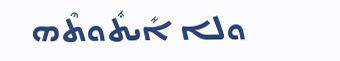ܘܠܐ ܐܺܝܬܽܘܬܶܗ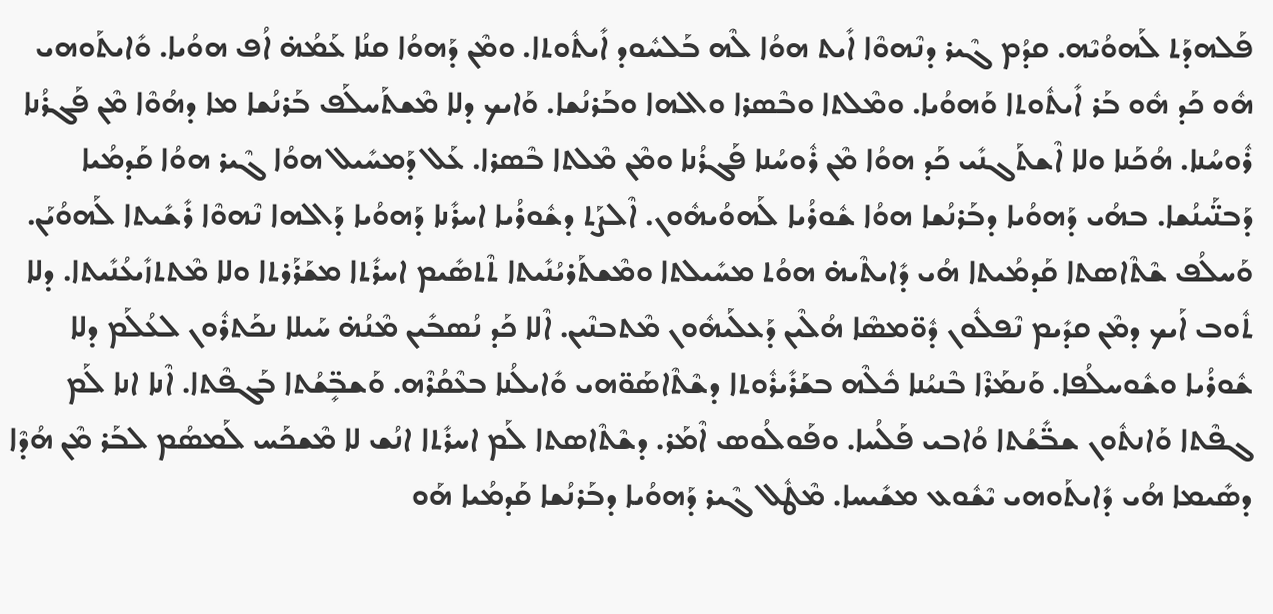ܦܰܠܗܕܰܬ ܠܰܗܘܳܝܶܗ. ܩܕܳܡ ܓܶܝܪ ܕܢܶܗܘܶܐ ܐܺܝܬ ܗܘܳܐ ܠܶܗ ܒܰܠܚܽܘܕ ܐܺܝܬܽܘܬܐ. ܘܡܶܢ ܕܰܗܘܳܐ ܩܢܳܐ ܥܰܡܳܗ̇ ܐܳܦ ܗܘܳܝܐ. ܘܺܐܝܬܰܘܗܝ ܗܽܘ ܟܰܕ ܗܽܘ ܒܰܪ ܐܺܝܬܽܘܬܐ ܘܰܗܘܳܝܐ. ܘܡܶܠܬܐ ܘܒܶܣܪܐ ܘܐܠܗܐ ܘܒܰܪܢܳܫܐ. ܘܰܐܝܟ ܕܠܐ ܡܶܫܬܰܚܠܰܦ ܒܰܪܢܳܫܐ ܡܐ ܕܗܳܘܶܐ ܡܶܢ ܦܰܓܪܳܢܐ ܪܽܘܚܳܢܐ. ܗܳܟܰܢܐ ܘܠܐ ܐܶܫܬܰܓܢܺܝ ܟܰܕ ܗܘܳܐ ܡܶܢ ܪܽܘܚܳܢܐ ܦܰܓܪܳܢܐ ܘܡܶܢ ܡܶܠܬܐ ܒܶܣܪܐ. ܥܰܠ ܕܰܡܚܺܝܠ ܗܘܳܐ ܓܶܝܪ ܗܘܳܐ ܩܰܕܡܳܝܐ ܕܰܒܢ̈ܰܝܢܳܫܐ. ܒܗܳܝ ܕܰܗܘܳܝܐ ܕܒܰܪܢܳܫܐ ܗܘܳܐ ܫܽܘܪܳܝܐ ܠܰܗܘܳܝܗܽܘܢ. ܐܶܠܨܰܬ ܕܫܽܘܪܳܝܐ ܐܚܪܺܢܐ ܕܰܗܘܳܝܐ ܕܰܐܠܗܐ ܢܶܗܘܶܐ ܪܺܫܺܝܬܐ ܠܰܗܘܳܝܰܢ. ܘܰܚܠܳܦ ܫܶܬܶܐܣܬܐ ܩܰܕܡܳܝܬܐ ܗܳܝ ܕܺܐܝܬܶܝܗ̇ ܗܘܳܬ ܡܚܺܝܠܬܐ ܘܡܶܫܬܰܪܝܳܢܺܝܬܐ ܬܶܬܣܺܝܡ ܐܚܪܺܬܐ ܡܫܰܪܰܪܬܐ ܘܠܐ ܡܶܬܬܙܺܝܥܳܢܺܝܬܐ. ܕܠܐ ܬܽܘܒ ܐܰܝܟ ܕܡܶܢ ܩܕܺܝܡ ܢܶܦܠܽܘܢ ܕܽܘ̈ܡܣܶܐ ܗܳܠܶܝܢ ܕܰܥܠܰܝܗܽܘܢ ܡܶܬܒܢܶܝܢ. ܐܶܠܐ ܟܰܕ ܢܳܣܒܺܝܢ ܡܶܢܳܗ̇ ܚܰܝܠܐ ܢܟܰܬܪܽܘܢ ܠܥܳܠܰܡ ܕܠܐ ܫܽܘܪܳܝܐ ܘܫܽܘܚܠܳܦܐ. ܘܰܢܡܰܪܶܐ ܒܶܢܝܳܢܐ ܟܽܠܶܗ ܒܫܰܪܺܝܪܽܘܬܐ ܕܫܶܬܶܐܣܰܘ̈ܗܝ ܘܺܐܝܠܳܢܐ ܒܥܶܩܳܪܶܗ. ܘܰܫܒܻ̈ܫܳܬܐ ܒܰܓܦܶܬܐ. ܐܶܢܐ ܐܢܐ ܠܰܡ ܓܦܶܬܐ ܘܰܐܢܬܽܘܢ ܫܒ̈ܺܫܳܬܐ ܘܳܐܒܝ ܦܰܠܳܚܐ. ܘܦܰܘܠܳܘܣ ܐܶܡܰܪ. ܕܫܶܬܶܐܣܬܐ ܠܰܡ ܐܚܪܺܬܐ ܐܢܳܫ ܠܐ ܡܶܫܟܰܚ ܠܰܡܣܳܡ ܠܒܰܪ ܡܶܢ ܗܳܕܶܐ ܕܣܺܝܡܐ ܗܳܝ ܕܺܐܝܬܰܘܗܝ ܝܶܫܽܘܥ ܡܫܺܝܚܐ. ܡܶܛܽܠ ܓܶܝܪ ܕܰܗܘܳܝܐ ܕܒܰܪܢܳܫܐ ܩܰܕܡܳܝܐ ܗܰܘ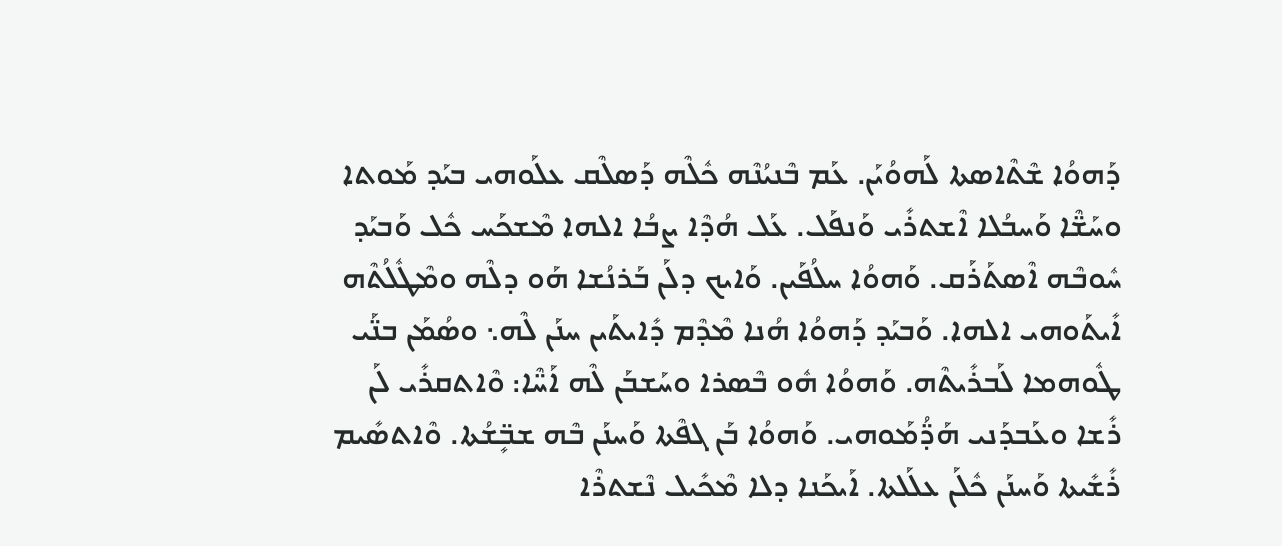ܕܰܗܘܳܐ ܫܶܬܶܐܣܬܐ ܠܰܗܘܳܝܰܢ. ܥܰܡ ܒܶܢܝܳܢܶܗ ܟܽܠܶܗ ܕܰܣܠܶܩ ܥܠܰܘܗܝ ܒܝܰܕ ܡܰܘܬܐ ܘܚܰܫ̈ܶܐ ܘܰܚܒܳܠܐ ܐܶܫܬܪܺܝ ܘܰܢܦܰܠ. ܥܰܠ ܗܳܕܶܐ ܨܒܳܐ ܐܠܗܐ ܡܶܫܟܰܚ ܟܽܠ ܘܰܒܝܰܕ ܚܽܘܒܶܗ ܐܶܣܬܰܪܰܩ. ܘܰܗܘܳܐ ܚܠܳܦܰܝܢ. ܘܰܐܝܟ ܕܠܰܢ ܒܰܪܢܳܫܐ ܗܰܘ ܕܠܶܗ ܘܡܶܛܽܠܳܬܶܗ ܐܺܝܬܰܘܗܝ ܐܠܗܐ. ܘܰܒܝܰܕ ܕܰܗܘܳܐ ܗܳܢܐ ܡܶܕܶܡ ܕܺܐܝܬܰܝܢ ܚܢܰܢ ܠܶܗ܆ ܘܣܳܡܰܢ ܒܢ̈ܰܝ ܛܽܘܗܡܐ ܠܰܒܪܺܝܬܶܗ. ܘܰܗܘܳܐ ܗܽܘ ܒܶܣܪܐ ܘܚܰܫܒܰܢ ܠܶܗ ܐܰܚ̈ܶܐ: ܘܶܐܬܩܪܺܝ ܠܰܢ ܪܺܫܐ ܘܥܰܒܕܰܢܝ ܗܰܕ̈ܳܡܰܘܗܝ. ܘܰܗܘܳܐ ܒܰܢ ܓܦܶܬܐ ܘܰܚܢܰܢ ܒܶܗ ܫܒܻ̈ܫܳܬܐ. ܘܶܐܬܣܺܝܡ ܪܺܫܺܝܬܐ ܘܰܚܢܰܢ ܟܽܠܰܢ ܥܠܰܠܬܐ. ܐܰܝܟܰܢܐ ܕܠܐ ܡܶܟܺܝܠ ܢܶܫܬܪܶܐ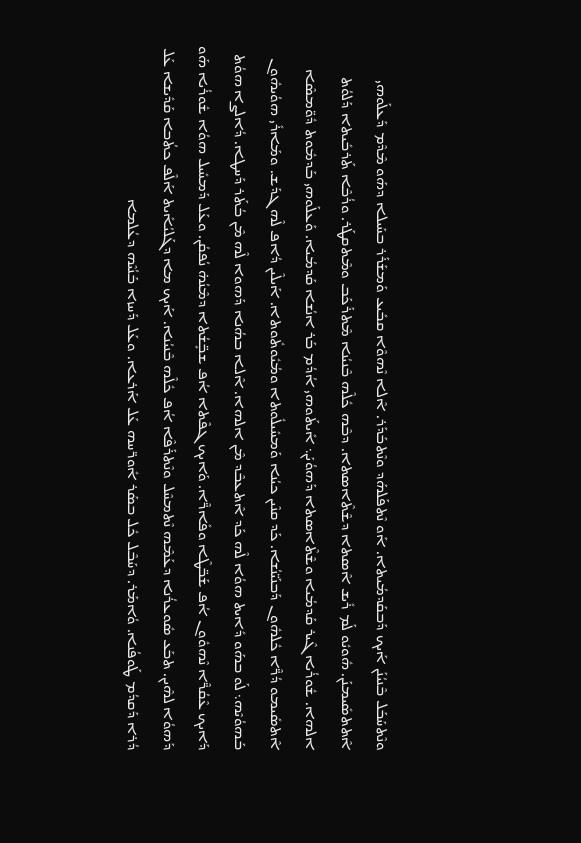ܘܢܶܬܚܰܒܰܠ ܒܶܢܝܳܢܰܢ ܐܰܝܟ ܕܰܒܩܰܕܡܳܝܬܐ. ܐܰܘ ܢܶܬܦܰܠܗܰܕ ܘܢܶܬܒܰܕܰܪ. ܐܶܠܐ ܢܶܗܘܶܐ ܩܒܺܝܥ ܘܰܡܫܰܪܰܪ ܒܚܰܝܠܐ ܕܗܰܘ ܡܶܕܶܡ ܕܰܥܠܰܘܗܝ ܐܶܬܬܣܺܝܡܢܰܢ. ܗܽܘܝܽܘ ܠܰܡ ܪܺܝܫ ܐܶܣܬܐ ܕܫܶܬܶܐܣܬܐ. ܕܒܶܗ ܟܽܠܶܗ ܒܶܢܝܳܢܐ ܡܶܬܪܰܟܰܒ ܘܡܶܬܩܛܰܪ. ܘܪܳܒܶܐ ܬܰܪܒܺܝܬܐ ܕܰܠܘܳܬ ܐܠܗܐ. ܫܽܘܪܳܝܐ ܓܶܝܪ ܩܰܕܡܳܝܐ ܘܫܶܬܶܐܣܬܐ ܕܰܗܘܳܝܰܢ܆ ܐܺܝܬܰܘܗܝ ܐܳܕܳܡ ܒܰܪ ܐܢܳܫܐ ܩܰܕܡܳܝܐ. ܘܰܥܠܰܘܗܝ ܒܰܕܡܽܘܬ ܕܽܘ̈ܡܣܶܐ ܐܶܬܣܺܝܡܘ ܕܳܪ̈ܶܐ ܟܽܠܗܽܘܢ ܕܰܒܢܰܝ̈ܢܳܫܐ. ܟܰܕ ܩܢܶܝܢ ܟܝܳܢܐ ܘܰܡܚܺܝܠܽܘܬܐ ܘܡܳܝܽܘܬܽܘܬܐ. ܐܰܝܠܶܝܢ ܕܳܐܦ ܠܶܗ ܓܕܰܫ. ܘܡܰܐܪܺܝ ܗܘܳܝܗܽܘܢ ܒܰܗܘܳܝܶܗ܆ ܠܰܘ ܒܗܰܘ ܕܺܐܝܬ ܗܘܳܐ ܠܶܗ ܟܰܕ ܐܶܬܥܒܶܕ ܡܶܢ ܐܠܗܐ. ܐܶܠܐ ܒܗܳܢܐ ܕܰܗܘܐ ܠܶܗ ܡܶܢ ܒܳܬܰܪ ܕܰܚܛܐ. ܕܳܐܠܨܐ ܗܘܳܬ ܕܰܐܝܟ ܥܶܩܳܪ̈ܶܐ ܢܶܗܘܽܘܢ ܐܳܦ ܫܰܒ̈ܛܶܐ ܘܦܺܐܪ̈ܶܐ. ܘܰܐܝܟ ܓܦܶܬܐ ܐܳܦ ܫܒܻ̈ܫܳܬܐ ܕܡܶܢܳܗ̇ ܢܳܦܩܳܢ. ܘܥܰܠ ܕܰܡܚܺܝܠ ܗܘܳܐ ܫܽܘܪܳܝܐ ܗܰܘ ܕܰܗܘܳܐ ܠܗܶܝܢ. ܬܒܰܥ ܣܽܘܥܪܳܢܐ ܕܥܰܡܶܗ ܢܶܬܡܚܶܠ ܘܢܶܬܪܰܦܶܐ ܐܳܦ ܟܽܠܶܗ ܒܶܢܝܳܢܐ. ܐܰܝܟ ܡܐ ܕܓܰܠܝܳܐܺܝܬ ܐܰܠܶܦ ܟܬܳܒܐ ܩܰܕܺܝܫܐ ܥܰܠ ܕܳܪܐ ܕܰܩܕܳܡ ܛܰܘܦܳܢܐ. ܘܳܐܡܰܪ. ܕܚܰܒܶܠ ܟܽܠ ܒܣܰܪ ܐܽܘܪ̈ܚܗ ܥܰܠ ܐܰܪܥܐ. ܘܥܰܠ ܕܰܚܙܐ ܒܰܢܳܝܶܗ ܕܥܳܠܡܐ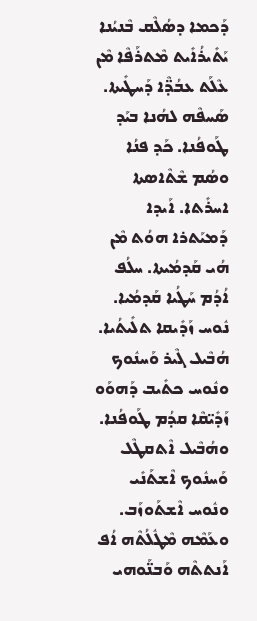ܕܰܟܡܐ ܕܣܳܠܶܩ ܒܶܢܝܳܢܐ ܝܰܬܺܝܪܳܐܺܝܬ ܡܶܬܪܰܦܶܐ ܡܶܢ ܥܶܠܰܬ ܥܒܳܕ̈ܶܐ ܕܰܚܛܺܝܬܐ. ܣܰܚܦܶܗ ܠܗܳܢܐ ܒܝܰܕ ܛܰܘܦܳܢܐ. ܟܰܕ ܦܢܳܐ ܘܣܳܡ ܫܶܬܶܐܣܬܐ ܐܚܪܺܬܐ. ܐܰܝܕܐ ܕܰܡܝܰܬܪܐ ܗܘܳܬ ܡܶܢ ܗܳܝ ܩܰܕܡܳܝܬܐ. ܚܠܳܦ ܐܳܕܳܡ ܚܰܛܳܝܐ ܩܰܕܡܳܝܐ. ܢܽܘܚ ܙܰܕܺܝܩܐ ܬܠܺܝܬܳܝܐ. ܗܳܒܶܝܠ ܓܶܝܪ ܘܰܚܢܽܘܟ ܘܢܽܘܚ ܟܬܺܝܒ ܕܰܗܘܰܘ ܙܰܕܺܝ̈ܩܶܐ ܩܕܳܡ ܛܰܘܦܳܢܐ. ܘܗܳܒܶܝܠ ܐܶܬܩܛܶܠ ܘܰܚܢܽܘܟ ܐܶܫܬܰܢܺܝ ܘܢܽܘܚ ܐܶܫܬܰܘܙܰܒ. ܘܥܰܡܶܗ ܡܶܛܽܠܳܬܶܗ ܐܳܦ ܐܰܢܬܬܶܗ ܘܰܒܢ̈ܰܘܗܝ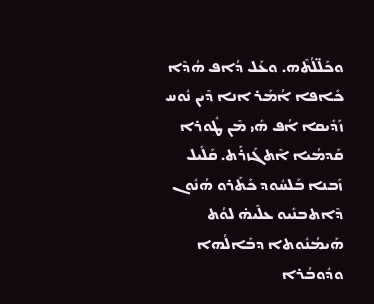ܘܟܰܠ̈ܠܳܬܶܗ. ܘܥܰܠ ܕܳܐܦ ܗܳܕܶܐ ܟܺܐܦܐ ܐܳܡܰܪ ܐܢܐ ܕܶܝܢ ܢܽܘܚ ܙܰܕܺܝܩܐ ܐܳܦ ܗܺܝ ܡܶܢ ܛܽܘܪܐ ܩܰܕܡܳܝܐ ܐܶܬܓܰܙܪܰܬ. ܩܰܠܺܝܠ ܙܰܒܢܐ ܒܰܠܚܽܘܕ ܟܰܬܰܪܘ ܗܳܢܽܘܢ ܕܶܐܬܒܢܺܝܘ ܥܠܶܝܗ̇ ܠܘܳܬ ܗܰܝܡܳܢܽܘܬܐ ܕܒܰܐܠܳܗܐ ܘܕܽܘܒܳܪܐ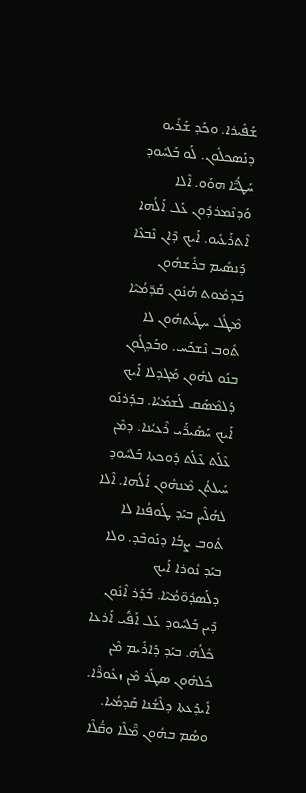ܫܰܦܺܝܪܐ. ܘܟܰܕ ܫܰܪܺܝܘ ܕܢܰܣܟܠܽܘܢ. ܠܰܘ ܒܰܠܚܽܘܕ ܚܰܛܳܝ̈ܶܐ ܗܘܰܘ. ܐܶܠܐ ܘܰܕܢܶܡܪܕܽܘܢ ܥܰܠ ܐܰܠܳܗܐ ܐܶܬܪܰܥܺܝܘ. ܐܰܝܟ ܕܶܐܢ ܢܶܒܥܶܐ ܕܰܢܣܺܝܡ ܒܪܺܫܗܽܘܢ ܒܰܕܡܽܘܬ ܗܳܢܽܘܢ ܩܰܕ̈ܡܳܝܶܐ ܡܶܛܽܠ ܚܛܺܝܬܗܽܘܢ ܠܐ ܬܽܘܒ ܢܶܫܟܰܚ. ܘܒܰܕܓܽܘܢ ܒܢܰܘ ܠܗܽܘܢ ܡܰܓܕܠܐ ܐܰܝܟ ܕܰܠܡܶܣܰܩ ܠܰܫܡܰܝܳܐ. ܒܕܰܪܢܰܘ ܐܰܝܟ ܚܰܣܺܝܪ̈ܰܝ ܪܶܥܝܳܢܐ. ܕܡܶܢ ܥܶܠܰܬ ܥܶܠܰܬ ܕܽܘܟܬܐ ܒܰܠܚܽܘܕ ܚܰܝܠܬܳܢ ܡܶܢܗܽܘܢ ܐܰܠܳܗܐ. ܐܶܠܐ ܠܗܳܠܶܝܢ ܒܝܰܕ ܛܰܘܦܳܢܐ ܠܐ ܬܽܘܒ ܨܒܳܐ ܕܢܰܘܒܶܕ. ܘܠܐ ܒܝܰܕ ܢܽܘܪܐ ܐܰܝܟ ܕܠܰܣܕܽܘ̈ܡܳܝܶܐ. ܒܰܕܰܪ ܐܶܢܽܘܢ ܕܶܝܢ ܒܰܠܚܽܘܕ ܥܰܠ ܐܰܦ̈ܰܝ ܐܰܪܥܐ ܟܽܠܳܗ̇. ܒܝܰܕ ܕܰܐܪܺܝܡ ܡܶܢ ܟܽܠܗܽܘܢ ܣܛܰܪ ܡܶܢ ܙܥܽܘܪ̈ܶܐ. ܐܺܝܕܰܥܬܐ ܕܠܶܫܳܢܐ ܩܰܕܡܳܝܐ. ܘܣܳܡ ܒܗܽܘܢ ܡ̈ܶܠܶܐ ܘܩ̈ܳܠܶܐ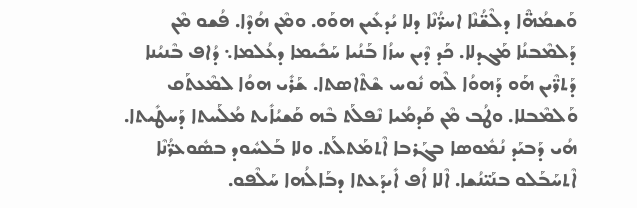ܘܰܫܡܳܗ̈ܶܐ ܕܠܶܫ̈ܳܢܶܐ ܐܚܪ̈ܳܢܶܐ ܕܠܐ ܝܳܕܥܺܝܢ ܗܘܰܘ. ܘܡܶܢ ܗܳܕܶܐ. ܦܳܫܘ ܡܶܢ ܕܰܠܡܶܒܢܳܐ ܡܰܓܕܠܐ. ܟܰܕ ܕܶܝܢ ܚܙܳܐ ܒܰܢܳܝܐ ܚܰܟܺܝܡܐ ܕܥܳܠܡܐ܆ ܕܳܐܦ ܒܶܢܝܳܢܐ ܕܰܬܪ̈ܶܝܢ ܗܰܘ ܕܰܗܘܳܐ ܠܶܗ ܢܽܘܚ ܫܶܬܶܐܣܬܐ. ܫܰܪܺܝ ܗܘܳܐ ܠܡܶܥܬܰܩ ܘܰܠܡܶܒܠܐ. ܘܛܳܒ ܡܶܢ ܩܰܕܡܳܝܐ ܢܶܦܠܰܬ ܒܶܗ ܩܰܫܝܳܐܺܝܬ ܡܳܠܰܚܬܐ ܕܰܚܛܺܝܬܐ. ܗܳܝ ܕܰܒܝܰܕ ܢܳܡܽܘܣܐ ܒܓܰܪܒܐ ܐܶܬܡܰܬܠܰܬ. ܘܠܐ ܒܰܠܚܽܘܕ ܒܣܽܘܥܪ̈ܳܢܶܐ ܐܶܬܚܰܒܰܠܘ ܒܢܰܝ̈ܢܳܫܐ. ܐܶܠܐ ܐܳܦ ܐܺܝܕܰܥܬܐ ܕܒܰܐܠܳܗܐ ܚܰܠܶܦܘ.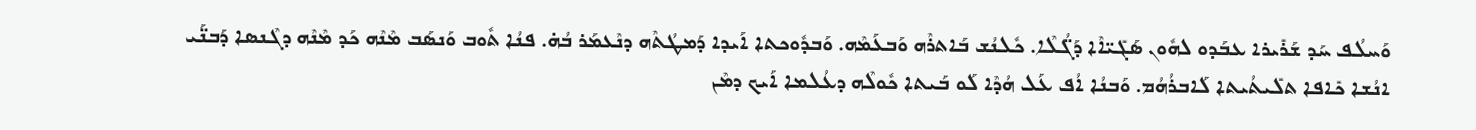ܘܰܚܠܳܦ ܚܰܕ ܫܰܪܺܝܪܐ ܥܒܰܕܘ ܠܗܽܘܢ ܣܰܓܺܝ̈ܐܶܐ ܕܰܓ̈ܳܠܶܐ. ܟܽܠܢܳܫ ܒܰܐܬܪܶܗ ܘܰܒܥܰܡܶܗ. ܘܰܒܕܽܘܟܬܐ ܐܰܝܕܐ ܕܰܡܛܳܬܶܗ ܕܢܶܥܡܰܪ ܒܳܗ̇. ܦܢܳܐ ܬܽܘܒ ܘܰܢܣܰܒ ܡܶܢܶܗ ܟܰܕ ܡܶܢܶܗ ܕܓܶܢܣܐ ܕܰܒܢ̈ܰܝ ܐܢܳܫܐ ܟܺܐܦܐ ܬܠܺܝܬܳܝܬܐ ܠܰܐܒܪܳܗܳܡ. ܘܰܒܢܳܐ ܐܳܦ ܥܰܠ ܗܳܕܶܐ ܠܰܘ ܒܰܝܬܐ ܟܽܘܠܶܗ ܕܥܳܠܡܐ ܐܰܝܟ ܕܡܶܢ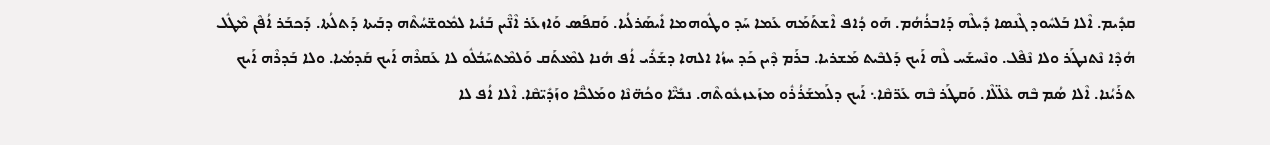ܩܕܺܝܡ. ܐܶܠܐ ܒܰܠܚܽܘܕ ܓܶܢܣܐ ܕܺܝܠܶܗ ܕܰܐܒܪܳܗܳܡ. ܗܰܘ ܕܳܐܦ ܐܶܫܬܰܡܰܗ ܥܰܡܐ ܚܰܕ ܘܛܽܘܗܡܐ ܐܺܝܣܰܪܠܳܝܐ. ܘܰܩܦܰܣ ܘܰܐܙܥܰܪ ܐܶܢ̈ܶܝܢ ܒܰܢܳܝܐ ܠܡܽܘܫ̈ܚܳܬܶܗ ܕܒܰܝܬܐ ܕܰܬܠܳܬܐ. ܕܰܟܒܰܪ ܐܳܦܶܢ ܡܶܛܽܠ ܗܳܕܶܐ ܢܶܬܢܛܰܪ ܘܠܐ ܢܶܦܶܠ. ܘܢܶܚܫܰܚ ܠܶܗ ܐܰܝܟ ܕܰܠܒܶܝܬ ܡܰܫܪܝܐ. ܒܪܰܡ ܕܶܝܢ ܟܰܕ ܚܙܳܐ ܐܠܗܐ ܕܫܰܪܺܝ ܐܳܦ ܗܳܢܐ ܠܡܶܥܬܰܩ ܘܰܠܡܶܬܚܰܒܳܠܽܘ ܠܐ ܥܰܩܪܶܗ ܐܰܝܟ ܩܰܕܡܳܝܐ. ܘܠܐ ܒܰܕܪܶܗ ܐܰܝܟ ܬܪܰܝܳܢܐ. ܐܶܠܐ ܣܳܡ ܒܶܗ ܥܶܠ̈ܠܶܐ. ܘܰܩܛܰܪ ܒܶܗ ܥܰܪ̈ܩܶܐ܆ ܐܰܝܟ ܕܠܰܡܫܰܪܳܪܽܘ ܡܙܰܥܙܥܽܘܬܶܗ. ܢܒܺܝ̈ܶܐ ܘܟܳܗ̈ܢܶܐ ܘܡܰܠܟ̈ܶܐ ܘܙܰܕܺܝ̈ܩܶܐ. ܐܶܠܐ ܐܳܦ ܠܐ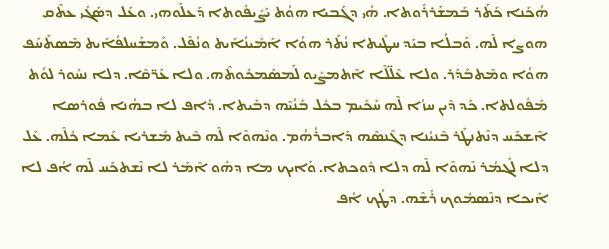ܗܳܟܰܢܐ ܟܰܬܰܪ ܒܰܡܫܰܪܪܽܘܬܐ. ܗܳܝ ܕܓܰܒܝܐ ܗܘܳܬ ܝܰܨܺܝܦܽܘܬܐ ܕܰܥܠܰܘܗܝ. ܘܥܰܠ ܕܣܰܓܺܝ ܥܬܶܩ ܗܘܨܐ ܠܶܗ. ܘܰܒܠܳܐ ܒܝܰܕ ܚܛܺܝܬܐ ܢܳܬܰܪ ܗܘܳܐ ܐܰܡܺܝܢܳܐܺܝܬ ܘܢܳܦܶܠ. ܘܰܡܫܰܚܠܦܳܐܺܝܬ ܡܶܣܬܰܚܰܦ ܗܘܳܐ ܘܡܶܬܒܰܕܰܪ. ܘܠܐ ܥܶܠ̈ܠܶܐ ܐܶܬܡܨܺܝܘ ܠܰܡܣܰܡܟܽܘܬܶܗ. ܘܠܐ ܥܰܪ̈ܩܶܐ. ܕܠܐ ܢܚܽܘܪ ܠܘܳܬ ܡܰܦܽܘܠܬܐ. ܟܰܕ ܕܶܝܢ ܚܙܳܐ ܠܶܗ ܚܰܟܺܝܡ ܒܟܽܠ ܒܰܢܳܝܶܗ ܕܒܰܝܬܐ. ܕܳܐܦ ܠܐ ܒܗܳܢܐ ܦܽܘܪܣܐ ܐܶܫܟܰܚ ܕܢܶܬܢܛܰܪ ܒܶܢܝܳܢܐ ܕܓܶܢܣܶܗ ܕܰܐܒܪܳܗܳܡ. ܘܢܶܗܘܶܐ ܠܶܗ ܒܶܝܬ ܡܰܫܪܝܐ ܥܰܡܐ ܟܽܠܶܗ. ܥܰܠ ܕܠܐ ܠܰܓܡܳܪ ܢܶܗܘܶܐ ܠܶܗ ܕܠܐ ܕܽܘܟܬܐ. ܘܰܐܝܟ ܡܐ ܕܗܽܘ ܐܶܡܰܪ ܠܐ ܢܶܫܬܟܰܚ ܠܶܗ ܐܳܦ ܠܐ ܐܰܝܟܐ ܕܢܶܣܡܽܘܟ ܪܺܫܶܗ. ܕܛܳܟ ܐܳܦ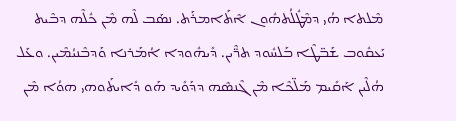ܡܶܠܬܐ ܗܳܝ ܕܡܶܛܽܠܳܬܗܽܘܢ ܐܶܬܰܐܡܪܰܬ. ܢܣܰܒ ܠܶܗ ܡܶܢ ܟܽܠܶܗ ܕܒܶܝܬ ܝܰܥܩܽܘܒ ܫܰܒ̈ܛܶܐ ܒܰܠܚܽܘܕ ܬܪ̈ܶܝܢ. ܕܺܝܗܽܘܕܐ ܐܳܡܰܪܢܐ ܘܰܕܒܶܢܝܳܡܶܝܢ. ܘܥܰܠ ܗܳܠܶܝܢ ܐܰܩܺܝܡ ܡܰܠ̈ܟܶܐ ܡܶܢ ܓܶܢܣܶܗ ܕܕܰܘܺܝܕ ܗܰܘ ܕܺܐܝܬܰܘܗܝ ܗܘܳܐ ܡܶܢ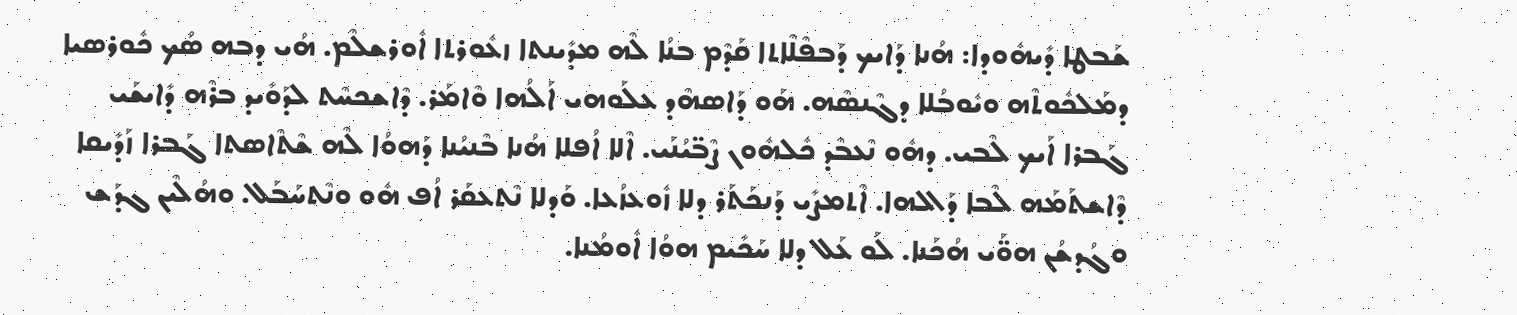ܫܰܒܛܐ ܕܺܝܗܽܘܕܐ: ܗܳܢܐ ܕܰܐܝܟ ܕܰܒܦܶܠܶܐܬܐ ܩܰܕܶܡ ܒܢܳܐ ܠܶܗ ܡܕܺܝܢܬܐ ܙܥܽܘܪܬܐ ܐܽܘܪܫܠܶܡ. ܗܳܝ ܕܒܗ ܣܳܟ ܟܽܘܪܣܝܐ ܕܡܰܠܟܽܘܬܶܗ ܘܝܽܘܒܳܠܐ ܕܓܶܢܣܶܗ. ܗܰܘ ܕܰܐܣܗܶܕ ܥܠܰܘܗܝ ܐܰܠܳܗܐ ܘܶܐܡܰܪ. ܕܶܐܫܟܚܶܬ ܠܕܰܘܺܝܕ ܒܪܶܗ ܕܺܐܝܫܰܝ ܓܰܒܪܐ ܐܰܝܟ ܠܶܒܝ. ܕܗܽܘ ܢܶܥܒܶܕ ܟܽܠܗܽܘܢ ܨܶܒ̈ܝܳܢܰܝ. ܐܶܠܐ ܐܳܦܠܐ ܗܳܢܐ ܒܶܢܝܳܢܐ ܕܰܗܘܳܐ ܠܶܗ ܫܶܬܶܐܣܬܐ ܓܰܒܪܐ ܙܰܕܺܝܩܐ ܕܶܐܫܬܰܡܰܗ ܠܶܒܐ ܕܰܐܠܗܐ. ܐܶܬܡܨܺܝ ܕܰܢܟܰܬܰܪ ܕܠܐ ܙܽܘܥܙܳܥܐ. ܘܰܕܠܐ ܢܶܬܥܩܰܪ ܐܳܦ ܗܽܘ ܘܢܶܬܚܰܒܰܠ. ܘܗܳܠܶܝܢ ܓܕܰܫ ܘܓܳܕܫܳܢ ܗܘ̈ܰܝ ܗܳܟܰܢܐ. ܠܰܘ ܥܰܠ ܕܠܐ ܚܰܟܺܝܡ ܗܘܳܐ ܐܽܘܡܳܢܐ.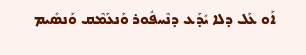ܐܰܘ ܥܰܠ ܕܠܐ ܝܺܕܰܥ ܕܢܶܚܦܽܘܪ ܘܰܢܥܰܡܶܩ ܘܰܢܣܺܝܡ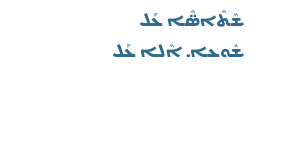ܫܶܬܶܐܣ̈ܶܐ ܥܰܠ ܫܽܘܥܐ. ܐܶܠܐ ܥܰܠ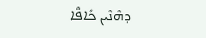ܕܗܶܢܶܝܢ ܟܺܐܦ̈ܶܐ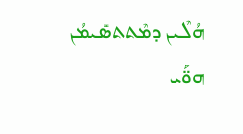ܗܳܠܶܝܢ ܕܡܶܬܬܣܺܝܡܳܢ ܗܘ̈ܰܝ